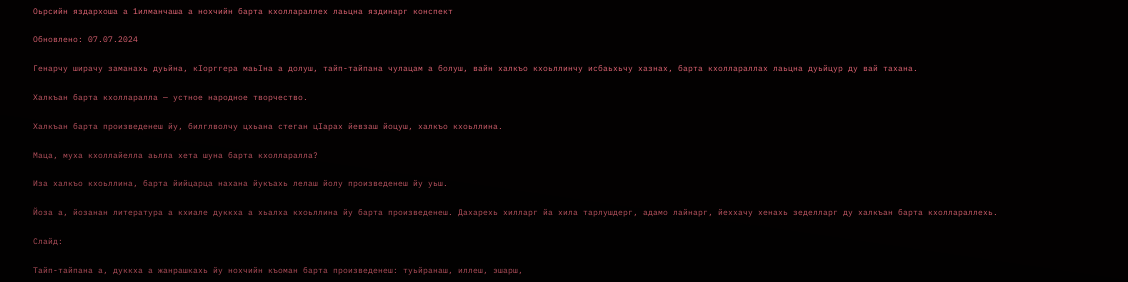Оьрсийн яздархоша а 1илманчаша а нохчийн барта кхоллараллех лаьцна яздинарг конспект

Обновлено: 07.07.2024

Генарчу ширачу заманахь дуьйна, кIорггера маьIна а долуш, тайп-тайпана чулацам а болуш, вайн халкъо кхоьллинчу исбаьхьчу хазнах, барта кхоллараллах лаьцна дуьйцур ду вай тахана.

Халкъан барта кхолларалла — устное народное творчество.

Халкъан барта произведенеш йу, билглволчу цхьана стеган цIарах йевзаш йоцуш, халкъо кхоьллина.

Маца, муха кхоллайелла аьлла хета шуна барта кхолларалла?

Иза халкъо кхоьллина, барта йийцарца нахана йукъахь лелаш йолу произведенеш йу уьш.

Йоза а, йозанан литература а кхиале дуккха а хьалха кхоьллина йу барта произведенеш. Дахарехь хилларг йа хила тарлушдерг, адамо лайнарг, йеххачу хенахь зеделларг ду халкъан барта кхоллараллехь.

Слайд:

Тайп-тайпана а, дуккха а жанрашкахь йу нохчийн къоман барта произведенеш: туьйранаш, иллеш, эшарш,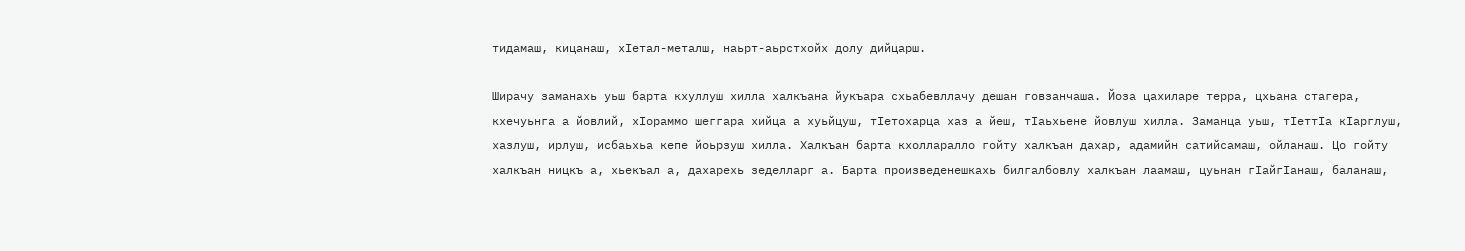тидамаш, кицанаш, хIетал-металш, наьрт-аьрстхойх долу дийцарш.

Ширачу заманахь уьш барта кхуллуш хилла халкъана йукъара схьабевллачу дешан говзанчаша. Йоза цахиларе терра, цхьана стагера, кхечуьнга а йовлий, хIораммо шеггара хийца а хуьйцуш, тIетохарца хаз а йеш, тIаьхьене йовлуш хилла. Заманца уьш, тIеттIа кIарглуш, хазлуш, ирлуш, исбаьхьа кепе йоьрзуш хилла. Халкъан барта кхолларалло гойту халкъан дахар, адамийн сатийсамаш, ойланаш. Цо гойту халкъан ницкъ а, хьекъал а, дахарехь зеделларг а. Барта произведенешкахь билгалбовлу халкъан лаамаш, цуьнан гIайгIанаш, баланаш,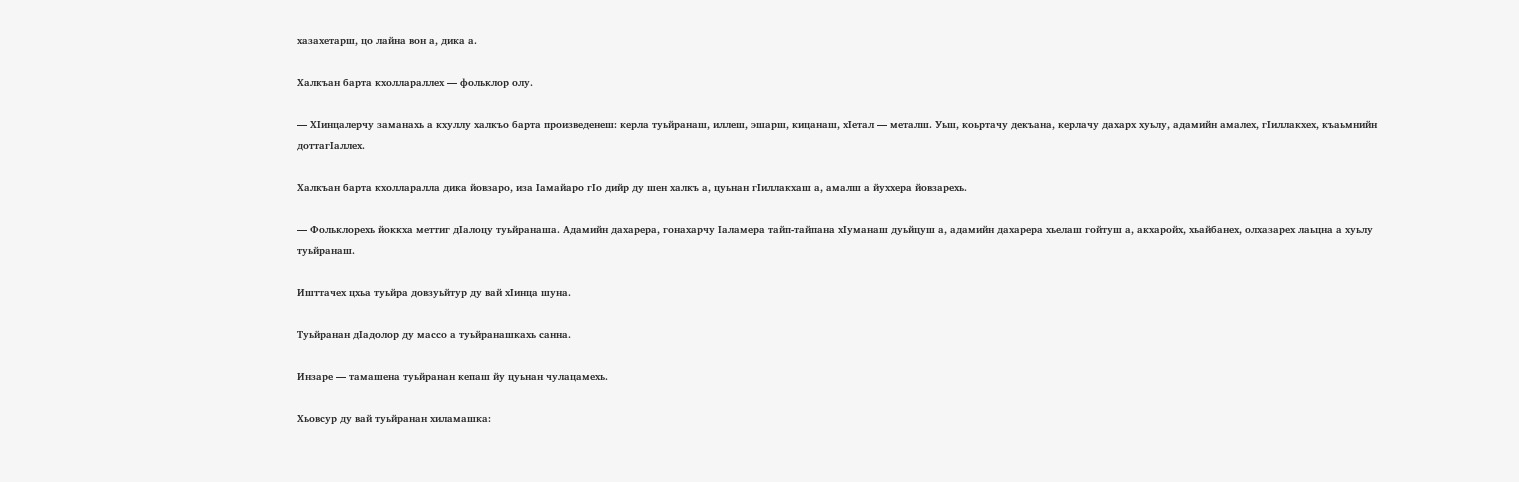хазахетарш, цо лайна вон а, дика а.

Халкъан барта кхоллараллех — фольклор олу.

— ХIинцалерчу заманахь а кхуллу халкъо барта произведенеш: керла туьйранаш, иллеш, эшарш, кицанаш, хIетал — металш. Уьш, коьртачу декъана, керлачу дахарх хуьлу, адамийн амалех, гIиллакхех, къаьмнийн доттагIаллех.

Халкъан барта кхолларалла дика йовзаро, иза Iамайаро гIо дийр ду шен халкъ а, цуьнан гIиллакхаш а, амалш а йуххера йовзарехь.

— Фольклорехь йоккха меттиг дIалоцу туьйранаша. Адамийн дахарера, гонахарчу Iаламера тайп-тайпана хIуманаш дуьйцуш а, адамийн дахарера хьелаш гойтуш а, акхаройх, хьайбанех, олхазарех лаьцна а хуьлу туьйранаш.

Ишттачех цхьа туьйра довзуьйтур ду вай хIинца шуна.

Туьйранан дIадолор ду массо а туьйранашкахь санна.

Инзаре — тамашена туьйранан кепаш йу цуьнан чулацамехь.

Хьовсур ду вай туьйранан хиламашка: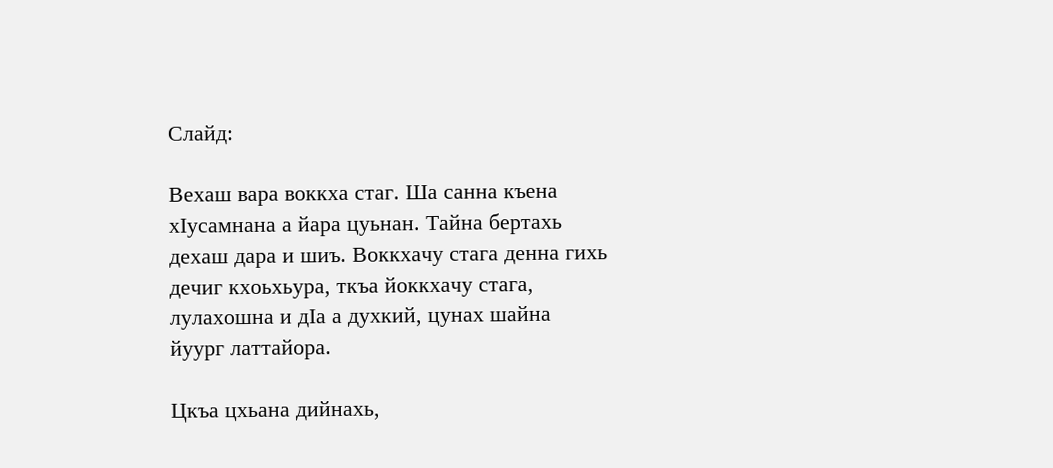Слайд:

Вехаш вара воккха стаг. Ша санна къена хIусамнана а йара цуьнан. Тайна бертахь дехаш дара и шиъ. Воккхачу стага денна гихь дечиг кхоьхьура, ткъа йоккхачу стага, лулахошна и дIа а духкий, цунах шайна йуург латтайора.

Цкъа цхьана дийнахь,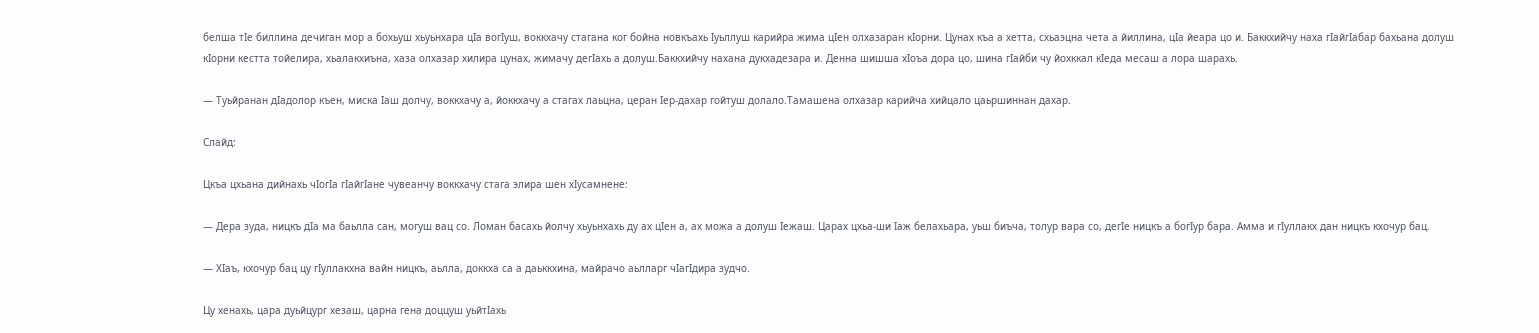белша тIе биллина дечиган мор а бохьуш хьуьнхара цIа вогIуш, воккхачу стагана ког бойна новкъахь Iуьллуш карийра жима цIен олхазаран кIорни. Цунах къа а хетта, схьаэцна чета а йиллина, цIа йеара цо и. Баккхийчу наха гIайгIабар бахьана долуш кIорни кестта тойелира, хьалакхиъна, хаза олхазар хилира цунах, жимачу дегIахь а долуш.Баккхийчу нахана дукхадезара и. Денна шишша хIоъа дора цо, шина гIайби чу йохккал кIеда месаш а лора шарахь.

— Туьйранан дIадолор къен, миска Iаш долчу, воккхачу а, йоккхачу а стагах лаьцна, церан Iер-дахар гойтуш долало.Тамашена олхазар карийча хийцало цаьршиннан дахар.

Слайд:

Цкъа цхьана дийнахь чIогIа гIайгIане чувеанчу воккхачу стага элира шен хIусамнене:

— Дера зуда, ницкъ дIа ма баьлла сан, могуш вац со. Ломан басахь йолчу хьуьнхахь ду ах цIен а, ах можа а долуш Iежаш. Царах цхьа-ши Iаж белахьара, уьш биъча, толур вара со, дегIе ницкъ а богIур бара. Амма и гIуллакх дан ницкъ кхочур бац.

— ХIаъ, кхочур бац цу гIуллакхна вайн ницкъ, аьлла, доккха са а даьккхина, майрачо аьлларг чIагIдира зудчо.

Цу хенахь, цара дуьйцург хезаш, царна гена доццуш уьйтIахь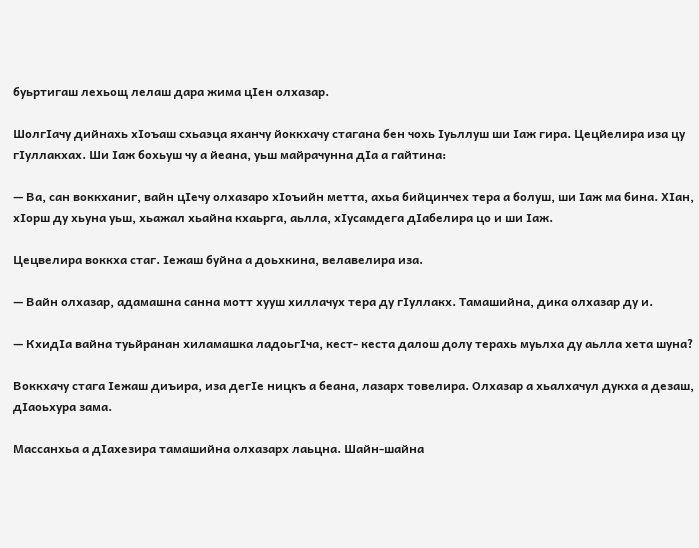буьртигаш лехьощ лелаш дара жима цIен олхазар.

ШолгIачу дийнахь хIоъаш схьаэца яханчу йоккхачу стагана бен чохь Iуьллуш ши Iаж гира. Цецйелира иза цу гIуллакхах. Ши Iаж бохьуш чу а йеана, уьш майрачунна дIа а гайтина:

— Ва, сан воккханиг, вайн цIечу олхазаро хIоъийн метта, ахьа бийцинчех тера а болуш, ши Iаж ма бина. ХIан, хIорш ду хьуна уьш, хьажал хьайна кхаьрга, аьлла, хIусамдега дIабелира цо и ши Iаж.

Цецвелира воккха стаг. Iежаш буйна а доьхкина, велавелира иза.

— Вайн олхазар, адамашна санна мотт хууш хиллачух тера ду гIуллакх. Тамашийна, дика олхазар ду и.

— КхидIа вайна туьйранан хиламашка ладоьгIча, кест- кеста далош долу терахь муьлха ду аьлла хета шуна?

Воккхачу стага Iежаш диъира, иза дегIе ницкъ а беана, лазарх товелира. Олхазар а хьалхачул дукха а дезаш, дIаоьхура зама.

Массанхьа а дIахезира тамашийна олхазарх лаьцна. Шайн-шайна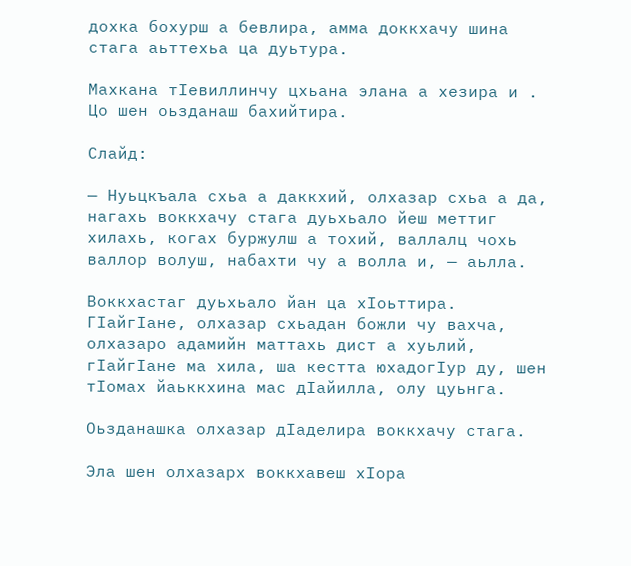дохка бохурш а бевлира, амма доккхачу шина стага аьттехьа ца дуьтура.

Махкана тIевиллинчу цхьана элана а хезира и . Цо шен оьзданаш бахийтира.

Слайд:

— Нуьцкъала схьа а даккхий, олхазар схьа а да, нагахь воккхачу стага дуьхьало йеш меттиг хилахь, когах буржулш а тохий, валлалц чохь валлор волуш, набахти чу а волла и, — аьлла.

Воккхастаг дуьхьало йан ца хIоьттира. ГIайгIане, олхазар схьадан божли чу вахча, олхазаро адамийн маттахь дист а хуьлий, гIайгIане ма хила, ша кестта юхадогIур ду, шен тIомах йаьккхина мас дIайилла, олу цуьнга.

Оьзданашка олхазар дIаделира воккхачу стага.

Эла шен олхазарх воккхавеш хIора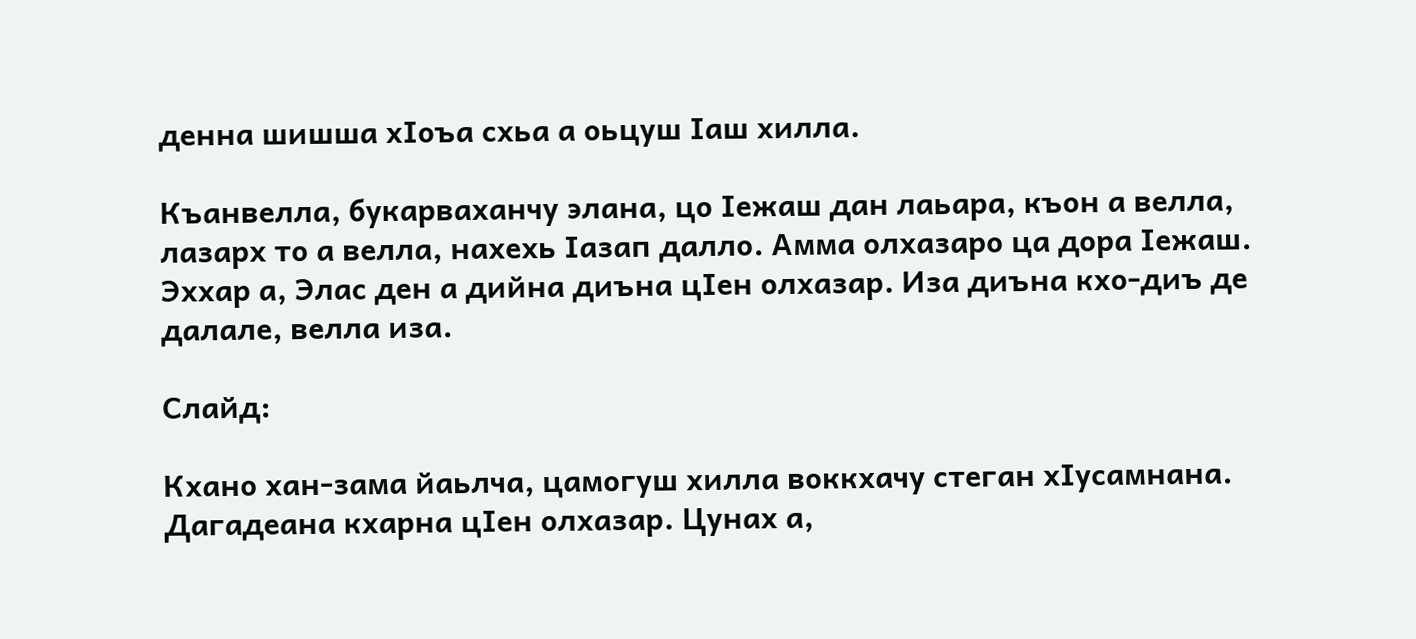денна шишша хIоъа схьа а оьцуш Iаш хилла.

Къанвелла, букарваханчу элана, цо Iежаш дан лаьара, къон а велла, лазарх то а велла, нахехь Iазап далло. Амма олхазаро ца дора Iежаш. Эххар а, Элас ден а дийна диъна цIен олхазар. Иза диъна кхо-диъ де далале, велла иза.

Слайд:

Кхано хан-зама йаьлча, цамогуш хилла воккхачу стеган хIусамнана. Дагадеана кхарна цIен олхазар. Цунах а,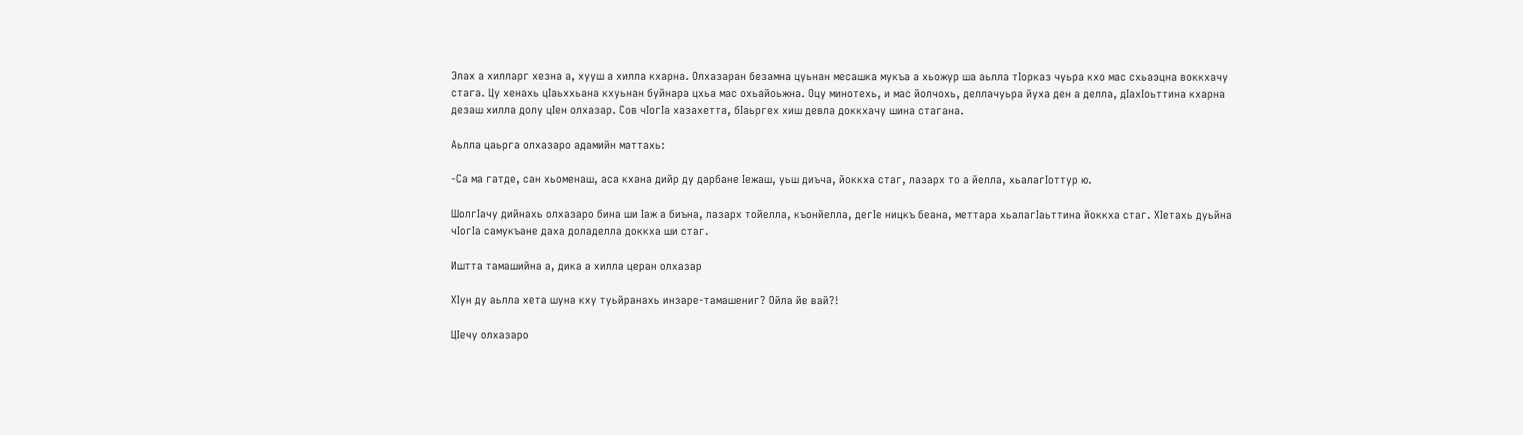Элах а хилларг хезна а, хууш а хилла кхарна. Олхазаран безамна цуьнан месашка мукъа а хьожур ша аьлла тIорказ чуьра кхо мас схьаэцна воккхачу стага. Цу хенахь цIаьххьана кхуьнан буйнара цхьа мас охьайоьжна. Оцу минотехь, и мас йолчохь, деллачуьра йуха ден а делла, дIахIоьттина кхарна дезаш хилла долу цIен олхазар. Сов чIогIа хазахетта, бIаьргех хиш девла доккхачу шина стагана.

Аьлла цаьрга олхазаро адамийн маттахь:

-Са ма гатде, сан хьоменаш, аса кхана дийр ду дарбане Iежаш, уьш диъча, йоккха стаг, лазарх то а йелла, хьалагIоттур ю.

ШолгIачу дийнахь олхазаро бина ши Iаж а биъна, лазарх тойелла, къонйелла, дегIе ницкъ беана, меттара хьалагIаьттина йоккха стаг. ХIетахь дуьйна чIогIа самукъане даха доладелла доккха ши стаг.

Иштта тамашийна а, дика а хилла церан олхазар

ХIун ду аьлла хета шуна кху туьйранахь инзаре-тамашениг? Ойла йе вай?!

ЦIечу олхазаро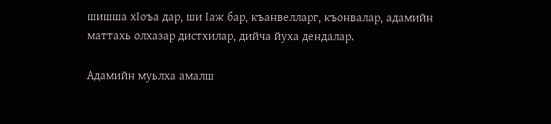шишша хIоъа дар, ши Iаж бар, къанвелларг, къонвалар, адамийн маттахь олхазар дистхилар, дийча йуха дендалар.

Адамийн муьлха амалш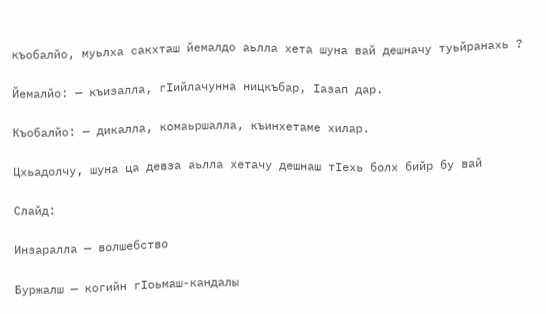къобалйо, муьлха сакхташ йемалдо аьлла хета шуна вай дешначу туьйранахь ?

Йемалйо: — къизалла, гIийлачунна ницкъбар, Iазап дар.

Къобалйо: — дикалла, комаьршалла, къинхетаме хилар.

Цхьадолчу, шуна ца девза аьлла хетачу дешнаш тIехь болх бийр бу вай

Слайд:

Инзаралла — волшебство

Буржалш — когийн гIоьмаш-кандалы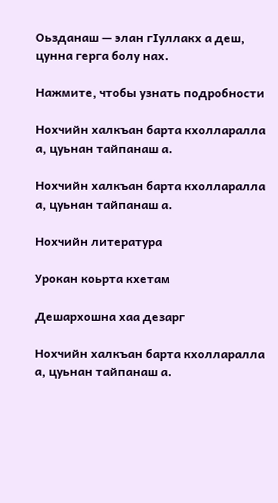Оьзданаш — элан гIуллакх а деш, цунна герга болу нах.

Нажмите, чтобы узнать подробности

Нохчийн халкъан барта кхолларалла а, цуьнан тайпанаш а.

Нохчийн халкъан барта кхолларалла а, цуьнан тайпанаш а.

Нохчийн литература

Урокан коьрта кхетам

Дешархошна хаа дезарг

Нохчийн халкъан барта кхолларалла а, цуьнан тайпанаш а.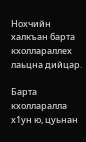Нохчийн халкъан барта кхоллараллех лаьцна дийцар.

Барта кхолларалла х1ун ю, цуьнан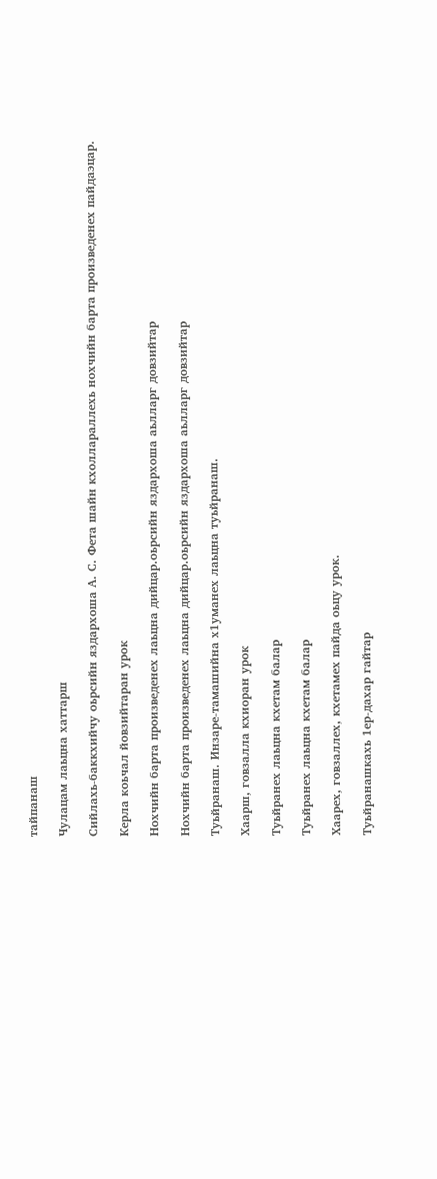тайпанаш

Чулацам лаьцна хаттарш

Сийлахь-баккхийчу оьрсийн яздархоша А. С. Фета шайн кхоллараллехь нохчийн барта произведенех пайдаэцар.

Керла коьчал йовзийтаран урок

Нохчийн барта произведенех лаьцна дийцар.оьрсийн яздархоша аьлларг довзийтар

Нохчийн барта произведенех лаьцна дийцар.оьрсийн яздархоша аьлларг довзийтар

Туьйранаш. Инзаре-тамашийна х1уманех лаьцна туьйранаш.

Хаарш, говзалла кхиоран урок

Туьйранех лаьцна кхетам балар

Туьйранех лаьцна кхетам балар

Хаарех, говзаллех, кхетамех пайда оьцу урок.

Туьйранашкахь 1ер-дахар гайтар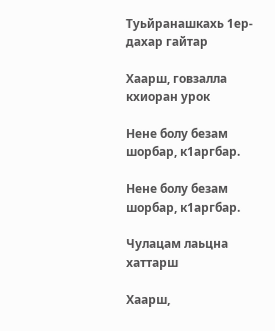Туьйранашкахь 1ер-дахар гайтар

Хаарш, говзалла кхиоран урок

Нене болу безам шорбар, к1аргбар.

Нене болу безам шорбар, к1аргбар.

Чулацам лаьцна хаттарш

Хаарш,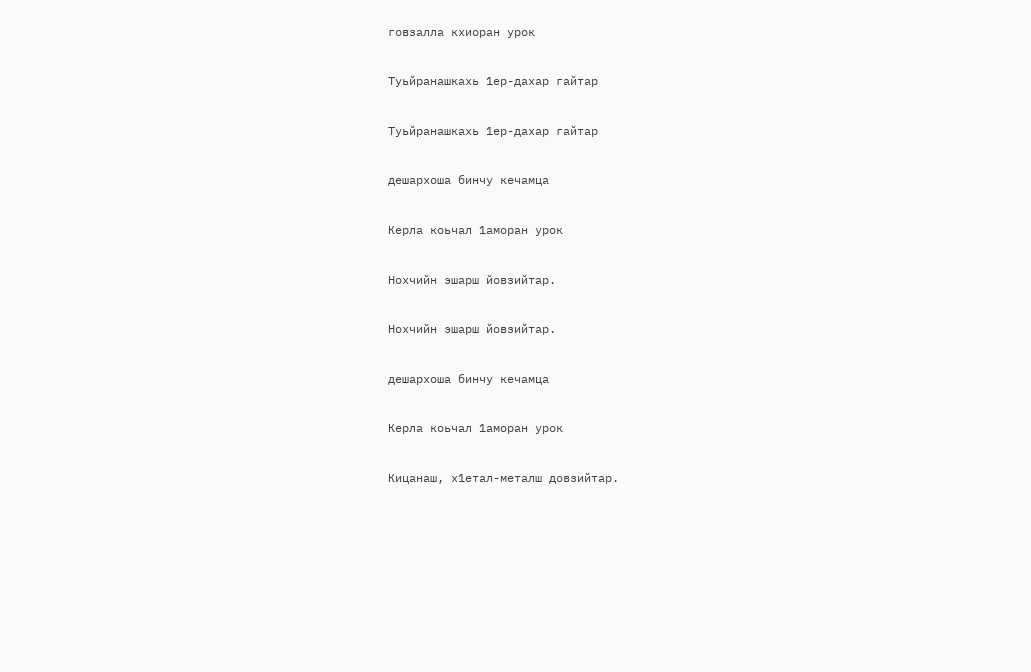говзалла кхиоран урок

Туьйранашкахь 1ер-дахар гайтар

Туьйранашкахь 1ер-дахар гайтар

дешархоша бинчу кечамца

Керла коьчал 1аморан урок

Нохчийн эшарш йовзийтар.

Нохчийн эшарш йовзийтар.

дешархоша бинчу кечамца

Керла коьчал 1аморан урок

Кицанаш, х1етал-металш довзийтар.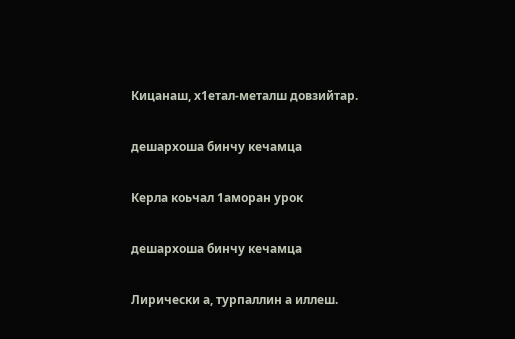Кицанаш, х1етал-металш довзийтар.

дешархоша бинчу кечамца

Керла коьчал 1аморан урок

дешархоша бинчу кечамца

Лирически а, турпаллин а иллеш.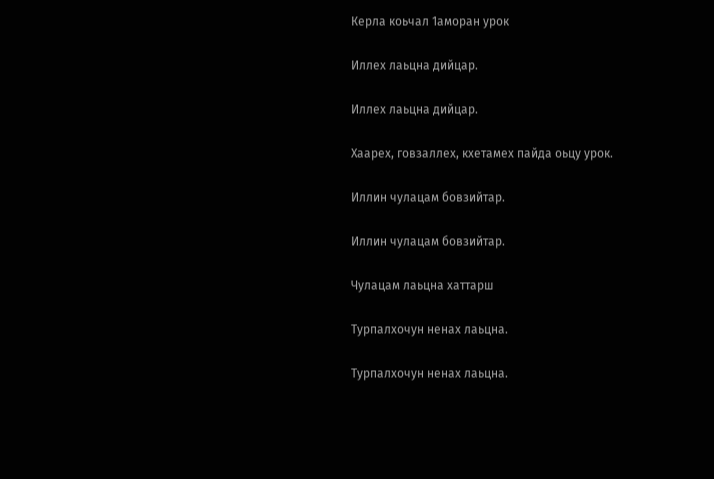Керла коьчал 1аморан урок

Иллех лаьцна дийцар.

Иллех лаьцна дийцар.

Хаарех, говзаллех, кхетамех пайда оьцу урок.

Иллин чулацам бовзийтар.

Иллин чулацам бовзийтар.

Чулацам лаьцна хаттарш

Турпалхочун ненах лаьцна.

Турпалхочун ненах лаьцна.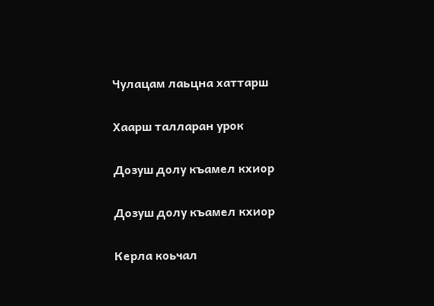Чулацам лаьцна хаттарш

Хаарш талларан урок

Дозуш долу къамел кхиор

Дозуш долу къамел кхиор

Керла коьчал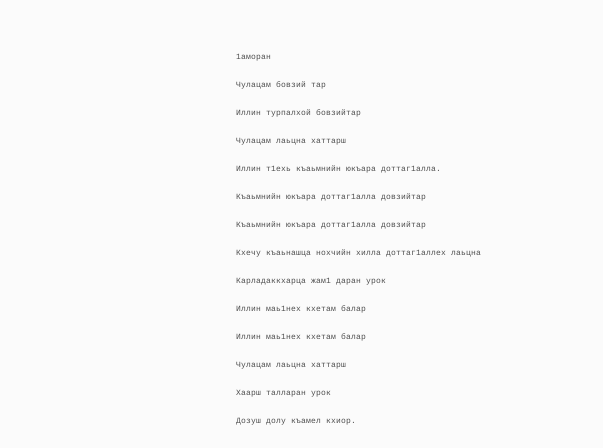1аморан

Чулацам бовзий тар

Иллин турпалхой бовзийтар

Чулацам лаьцна хаттарш

Иллин т1ехь къаьмнийн юкъара доттаг1алла.

Къаьмнийн юкъара доттаг1алла довзийтар

Къаьмнийн юкъара доттаг1алла довзийтар

Кхечу къаьнашца нохчийн хилла доттаг1аллех лаьцна

Карладаккхарца жам1 даран урок

Иллин маь1нех кхетам балар

Иллин маь1нех кхетам балар

Чулацам лаьцна хаттарш

Хаарш талларан урок

Дозуш долу къамел кхиор.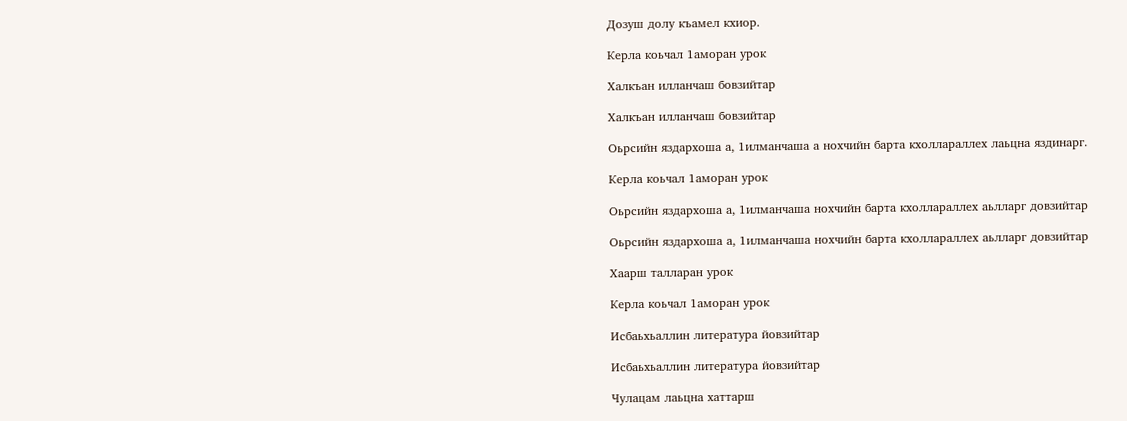Дозуш долу къамел кхиор.

Керла коьчал 1аморан урок

Халкъан илланчаш бовзийтар

Халкъан илланчаш бовзийтар

Оьрсийн яздархоша а, 1илманчаша а нохчийн барта кхоллараллех лаьцна яздинарг.

Керла коьчал 1аморан урок

Оьрсийн яздархоша а, 1илманчаша нохчийн барта кхоллараллех аьлларг довзийтар

Оьрсийн яздархоша а, 1илманчаша нохчийн барта кхоллараллех аьлларг довзийтар

Хаарш талларан урок

Керла коьчал 1аморан урок

Исбаьхьаллин литература йовзийтар

Исбаьхьаллин литература йовзийтар

Чулацам лаьцна хаттарш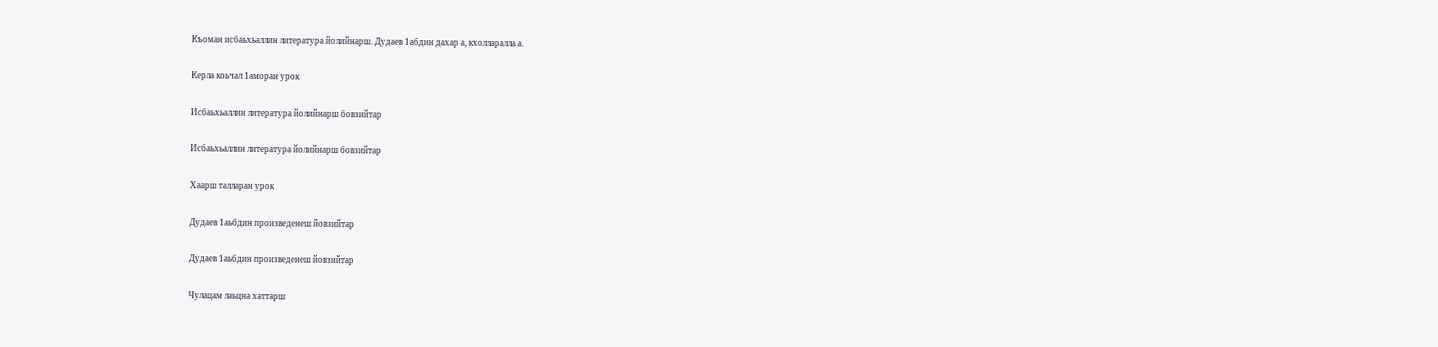Къоман исбаьхьаллин литература йолийнарш. Дудаев 1абдин дахар а, кхолларалла а.

Керла коьчал 1аморан урок

Исбаьхьаллин литература йолийнарш бовзийтар

Исбаьхьаллин литература йолийнарш бовзийтар

Хаарш талларан урок

Дудаев 1аьбдин произведенеш йовзийтар

Дудаев 1аьбдин произведенеш йовзийтар

Чулацам лаьцна хаттарш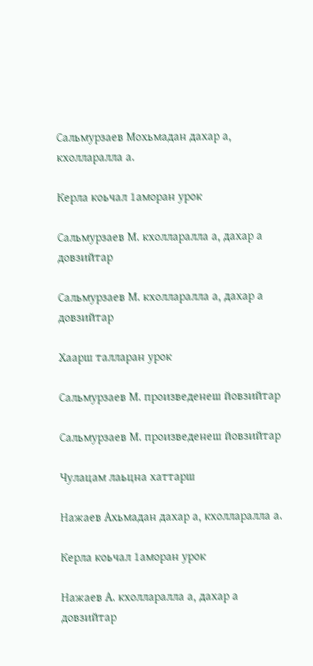Сальмурзаев Мохьмадан дахар а, кхолларалла а.

Керла коьчал 1аморан урок

Сальмурзаев М. кхолларалла а, дахар а довзийтар

Сальмурзаев М. кхолларалла а, дахар а довзийтар

Хаарш талларан урок

Сальмурзаев М. произведенеш йовзийтар

Сальмурзаев М. произведенеш йовзийтар

Чулацам лаьцна хаттарш

Нажаев Ахьмадан дахар а, кхолларалла а.

Керла коьчал 1аморан урок

Нажаев А. кхолларалла а, дахар а довзийтар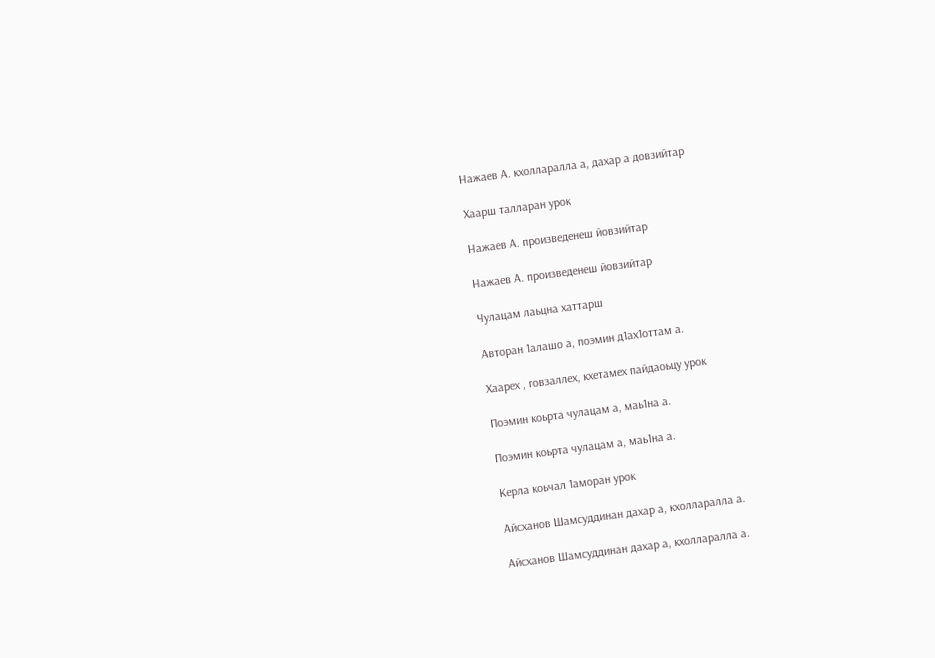Нажаев А. кхолларалла а, дахар а довзийтар

Хаарш талларан урок

Нажаев А. произведенеш йовзийтар

Нажаев А. произведенеш йовзийтар

Чулацам лаьцна хаттарш

Авторан 1алашо а, поэмин д1ах1оттам а.

Хаарех , говзаллех, кхетамех пайдаоьцу урок

Поэмин коьрта чулацам а, маь1на а.

Поэмин коьрта чулацам а, маь1на а.

Керла коьчал 1аморан урок

Айсханов Шамсуддинан дахар а, кхолларалла а.

Айсханов Шамсуддинан дахар а, кхолларалла а.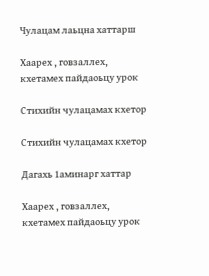Чулацам лаьцна хаттарш

Хаарех , говзаллех, кхетамех пайдаоьцу урок

Стихийн чулацамах кхетор

Стихийн чулацамах кхетор

Дагахь 1аминарг хаттар

Хаарех , говзаллех, кхетамех пайдаоьцу урок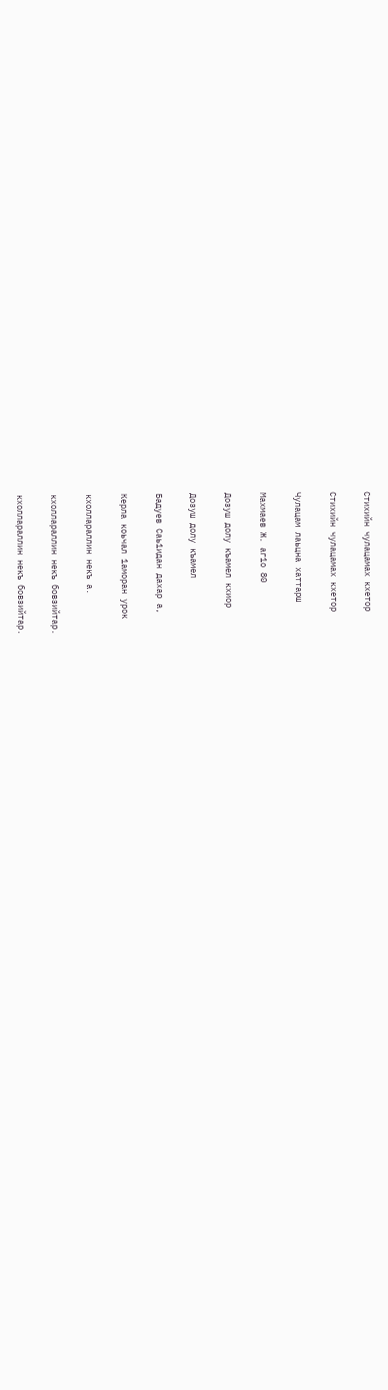Стихийн чулацамах кхетор

Стихийн чулацамах кхетор

Чулацам лаьцна хаттарш

Махмаев Ж. аг1о 80

Дозуш долу къамел кхиор

Дозуш долу къамел

Бадуев Саь1идан дахар а,

Керла коьчал 1аморан урок

кхоллараллин некъ а.

кхоллараллин некъ бовзийтар.

кхоллараллин некъ бовзийтар.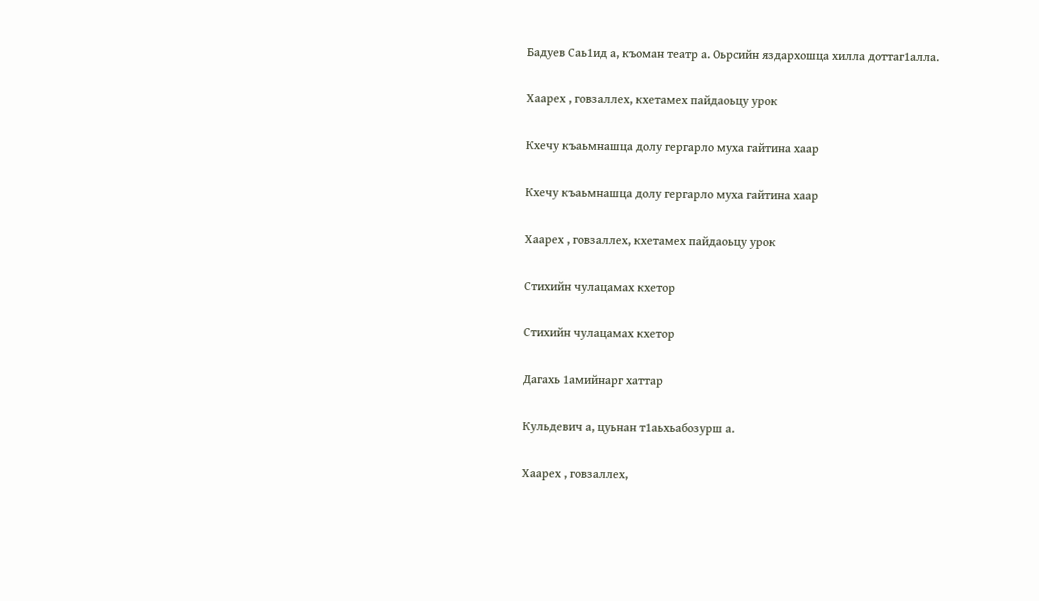Бадуев Саь1ид а, къоман театр а. Оьрсийн яздархошца хилла доттаг1алла.

Хаарех , говзаллех, кхетамех пайдаоьцу урок

Кхечу къаьмнашца долу гергарло муха гайтина хаар

Кхечу къаьмнашца долу гергарло муха гайтина хаар

Хаарех , говзаллех, кхетамех пайдаоьцу урок

Стихийн чулацамах кхетор

Стихийн чулацамах кхетор

Дагахь 1амийнарг хаттар

Кульдевич а, цуьнан т1аьхьабозурш а.

Хаарех , говзаллех,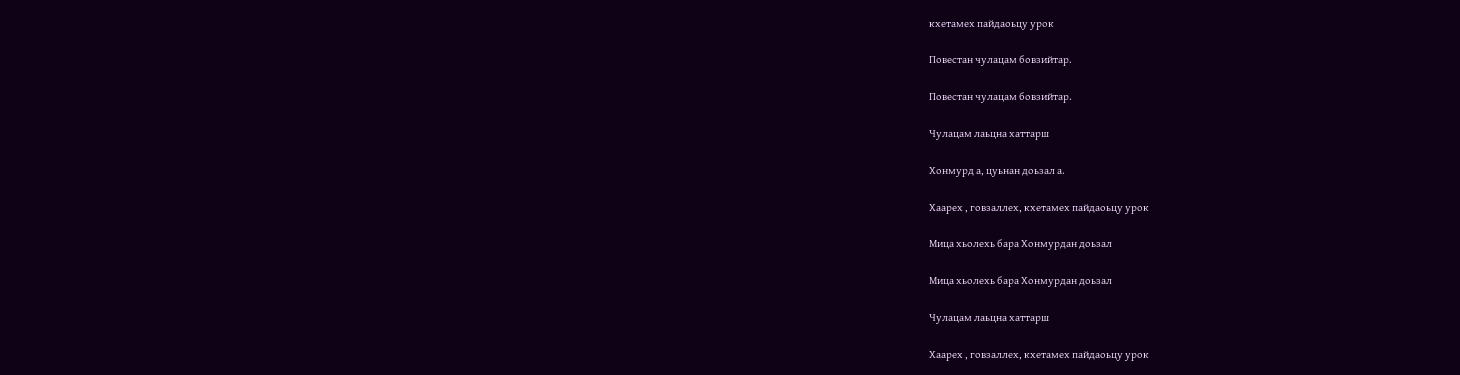кхетамех пайдаоьцу урок

Повестан чулацам бовзийтар.

Повестан чулацам бовзийтар.

Чулацам лаьцна хаттарш

Хонмурд а, цуьнан доьзал а.

Хаарех , говзаллех, кхетамех пайдаоьцу урок

Мица хьолехь бара Хонмурдан доьзал

Мица хьолехь бара Хонмурдан доьзал

Чулацам лаьцна хаттарш

Хаарех , говзаллех, кхетамех пайдаоьцу урок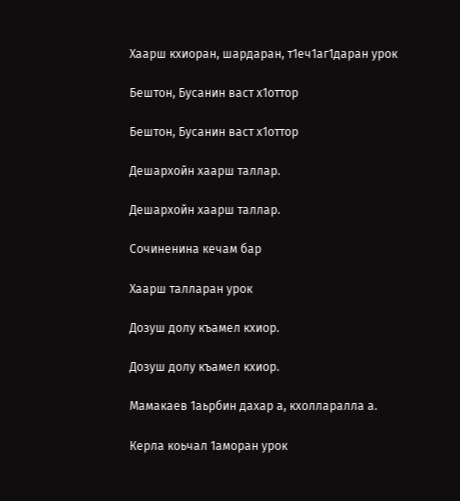Хаарш кхиоран, шардаран, т1еч1аг1даран урок

Бештон, Бусанин васт х1оттор

Бештон, Бусанин васт х1оттор

Дешархойн хаарш таллар.

Дешархойн хаарш таллар.

Сочиненина кечам бар

Хаарш талларан урок

Дозуш долу къамел кхиор.

Дозуш долу къамел кхиор.

Мамакаев 1аьрбин дахар а, кхолларалла а.

Керла коьчал 1аморан урок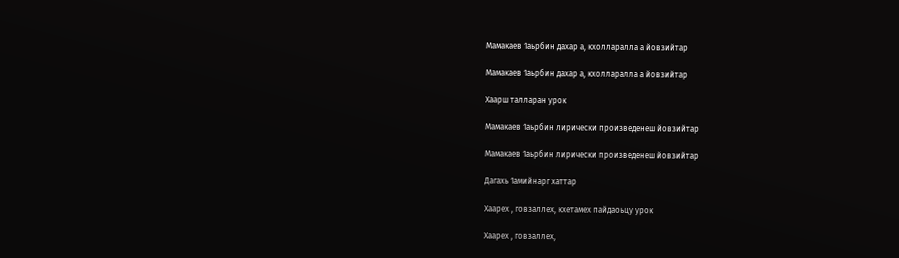Мамакаев 1аьрбин дахар а, кхолларалла а йовзийтар

Мамакаев 1аьрбин дахар а, кхолларалла а йовзийтар

Хаарш талларан урок

Мамакаев 1аьрбин лирически произведенеш йовзийтар

Мамакаев 1аьрбин лирически произведенеш йовзийтар

Дагахь 1амийнарг хаттар

Хаарех , говзаллех, кхетамех пайдаоьцу урок

Хаарех , говзаллех,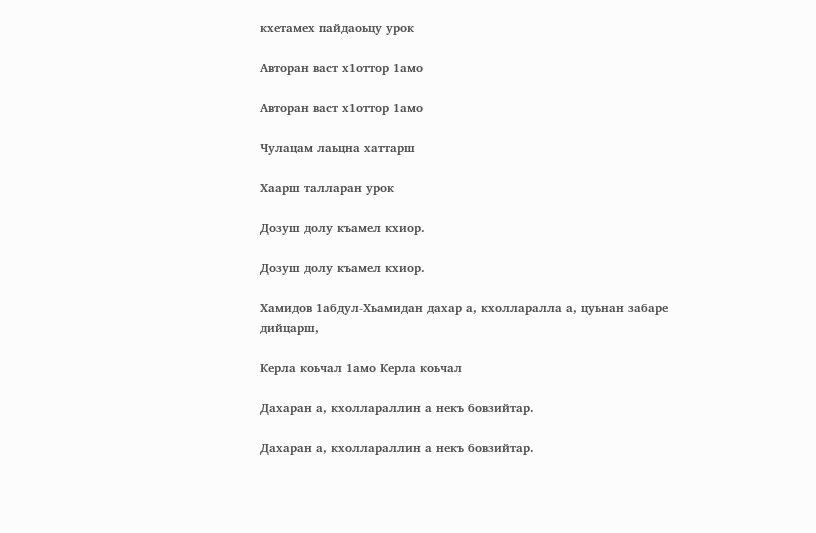кхетамех пайдаоьцу урок

Авторан васт х1оттор 1амо

Авторан васт х1оттор 1амо

Чулацам лаьцна хаттарш

Хаарш талларан урок

Дозуш долу къамел кхиор.

Дозуш долу къамел кхиор.

Хамидов 1абдул-Хьамидан дахар а, кхолларалла а, цуьнан забаре дийцарш,

Керла коьчал 1амо Керла коьчал

Дахаран а, кхоллараллин а некъ бовзийтар.

Дахаран а, кхоллараллин а некъ бовзийтар.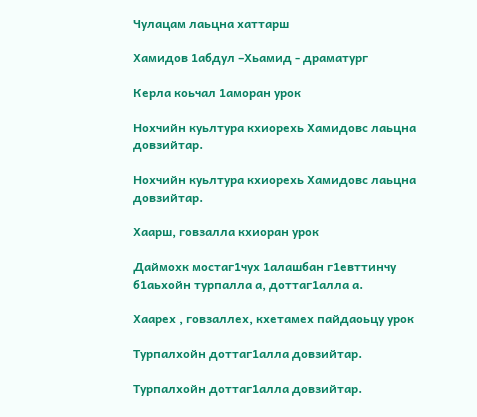Чулацам лаьцна хаттарш

Хамидов 1абдул –Хьамид - драматург

Керла коьчал 1аморан урок

Нохчийн куьлтура кхиорехь Хамидовс лаьцна довзийтар.

Нохчийн куьлтура кхиорехь Хамидовс лаьцна довзийтар.

Хаарш, говзалла кхиоран урок

Даймохк мостаг1чух 1алашбан г1евттинчу б1аьхойн турпалла а, доттаг1алла а.

Хаарех , говзаллех, кхетамех пайдаоьцу урок

Турпалхойн доттаг1алла довзийтар.

Турпалхойн доттаг1алла довзийтар.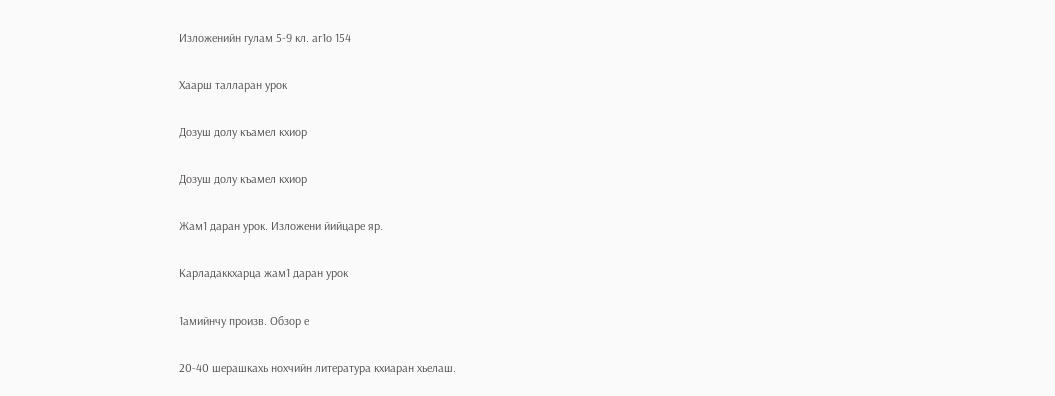Изложенийн гулам 5-9 кл. аг1о 154

Хаарш талларан урок

Дозуш долу къамел кхиор

Дозуш долу къамел кхиор

Жам1 даран урок. Изложени йийцаре яр.

Карладаккхарца жам1 даран урок

1амийнчу произв. Обзор е

20-40 шерашкахь нохчийн литература кхиаран хьелаш.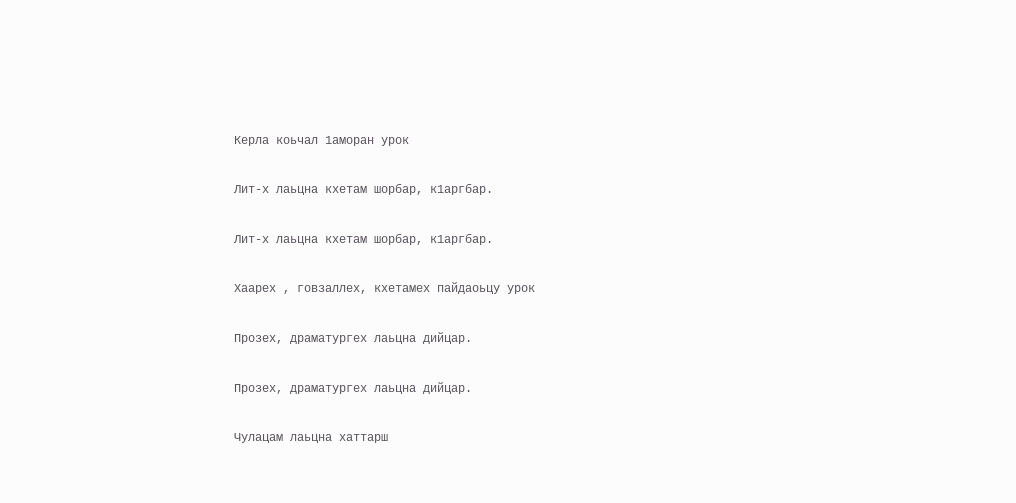Керла коьчал 1аморан урок

Лит-х лаьцна кхетам шорбар, к1аргбар.

Лит-х лаьцна кхетам шорбар, к1аргбар.

Хаарех , говзаллех, кхетамех пайдаоьцу урок

Прозех, драматургех лаьцна дийцар.

Прозех, драматургех лаьцна дийцар.

Чулацам лаьцна хаттарш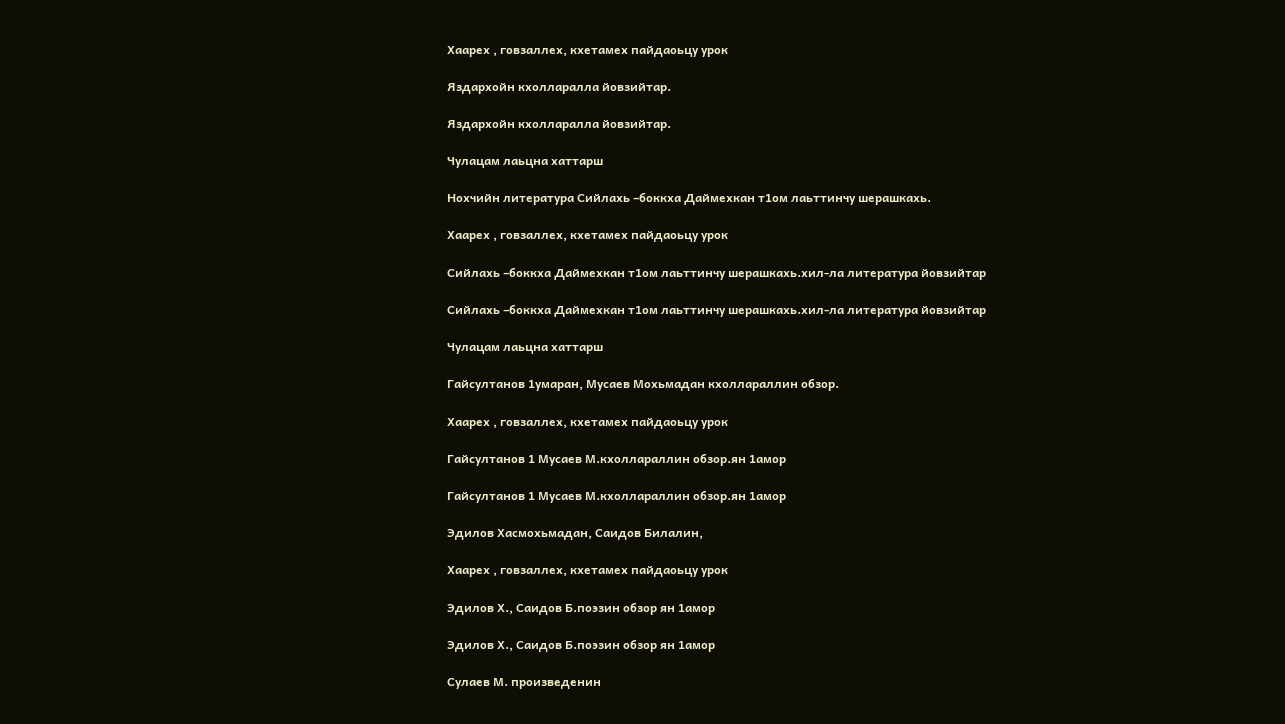Хаарех , говзаллех, кхетамех пайдаоьцу урок

Яздархойн кхолларалла йовзийтар.

Яздархойн кхолларалла йовзийтар.

Чулацам лаьцна хаттарш

Нохчийн литература Сийлахь –боккха Даймехкан т1ом лаьттинчу шерашкахь.

Хаарех , говзаллех, кхетамех пайдаоьцу урок

Сийлахь –боккха Даймехкан т1ом лаьттинчу шерашкахь.хил-ла литература йовзийтар

Сийлахь –боккха Даймехкан т1ом лаьттинчу шерашкахь.хил-ла литература йовзийтар

Чулацам лаьцна хаттарш

Гайсултанов 1умаран, Мусаев Мохьмадан кхоллараллин обзор.

Хаарех , говзаллех, кхетамех пайдаоьцу урок

Гайсултанов 1 Мусаев М.кхоллараллин обзор.ян 1амор

Гайсултанов 1 Мусаев М.кхоллараллин обзор.ян 1амор

Эдилов Хасмохьмадан, Саидов Билалин,

Хаарех , говзаллех, кхетамех пайдаоьцу урок

Эдилов Х., Саидов Б.поэзин обзор ян 1амор

Эдилов Х., Саидов Б.поэзин обзор ян 1амор

Сулаев М. произведенин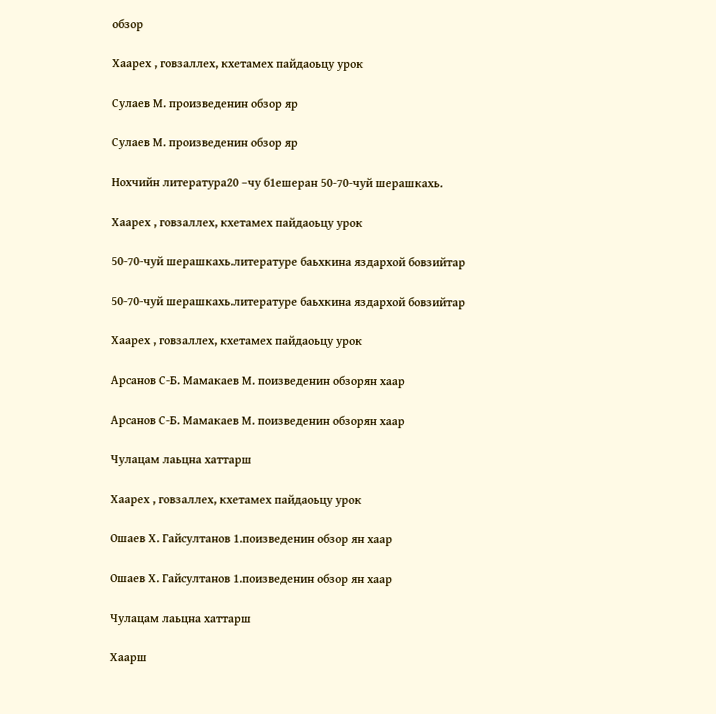обзор

Хаарех , говзаллех, кхетамех пайдаоьцу урок

Сулаев М. произведенин обзор яр

Сулаев М. произведенин обзор яр

Нохчийн литература20 –чу б1ешеран 50-70-чуй шерашкахь.

Хаарех , говзаллех, кхетамех пайдаоьцу урок

50-70-чуй шерашкахь.литературе баьхкина яздархой бовзийтар

50-70-чуй шерашкахь.литературе баьхкина яздархой бовзийтар

Хаарех , говзаллех, кхетамех пайдаоьцу урок

Арсанов С-Б. Мамакаев М. поизведенин обзорян хаар

Арсанов С-Б. Мамакаев М. поизведенин обзорян хаар

Чулацам лаьцна хаттарш

Хаарех , говзаллех, кхетамех пайдаоьцу урок

Ошаев Х. Гайсултанов 1.поизведенин обзор ян хаар

Ошаев Х. Гайсултанов 1.поизведенин обзор ян хаар

Чулацам лаьцна хаттарш

Хаарш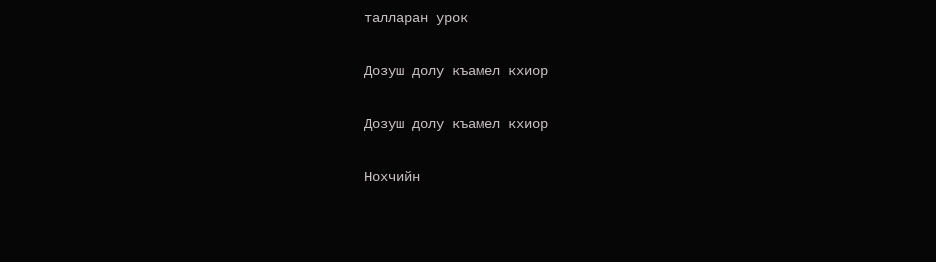талларан урок

Дозуш долу къамел кхиор

Дозуш долу къамел кхиор

Нохчийн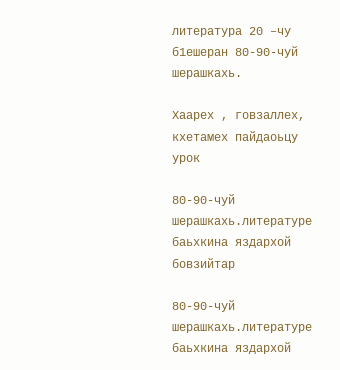литература 20 –чу б1ешеран 80-90-чуй шерашкахь.

Хаарех , говзаллех, кхетамех пайдаоьцу урок

80-90-чуй шерашкахь.литературе баьхкина яздархой бовзийтар

80-90-чуй шерашкахь.литературе баьхкина яздархой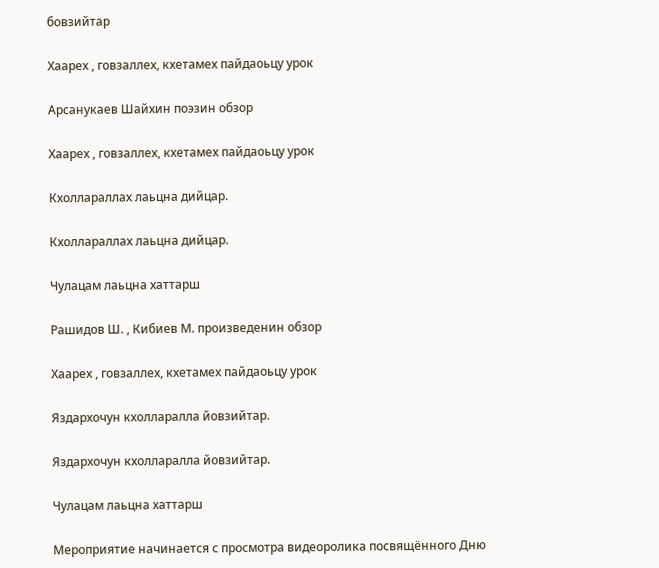бовзийтар

Хаарех , говзаллех, кхетамех пайдаоьцу урок

Арсанукаев Шайхин поэзин обзор

Хаарех , говзаллех, кхетамех пайдаоьцу урок

Кхоллараллах лаьцна дийцар.

Кхоллараллах лаьцна дийцар.

Чулацам лаьцна хаттарш

Рашидов Ш. , Кибиев М. произведенин обзор

Хаарех , говзаллех, кхетамех пайдаоьцу урок

Яздархочун кхолларалла йовзийтар.

Яздархочун кхолларалла йовзийтар.

Чулацам лаьцна хаттарш

Мероприятие начинается с просмотра видеоролика посвящённого Дню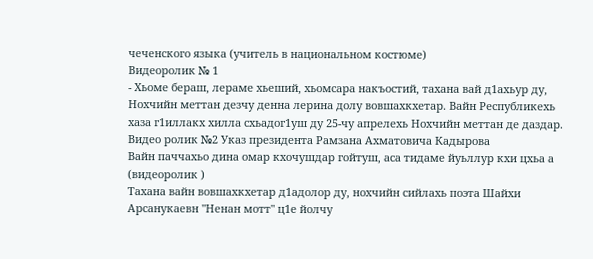чеченского языка (учитель в национальном костюме)
Видеоролик № 1
- Хьоме бераш, лераме хьеший, хьомсара накъостий, тахана вай д1ахьур ду, Нохчийн меттан дезчу денна лерина долу вовшахкхетар. Вайн Республикехь хаза г1иллакх хилла схьадог1уш ду 25-чу апрелехь Нохчийн меттан де даздар.
Видео ролик №2 Указ президента Рамзана Ахматовича Кадырова
Вайн паччахьо дина омар кхочушдар гойтуш, аса тидаме йуьллур кхи цхьа а (видеоролик )
Тахана вайн вовшахкхетар д1адолор ду, нохчийн сийлахь поэта Шайхи Арсанукаевн "Ненан мотт" ц1е йолчу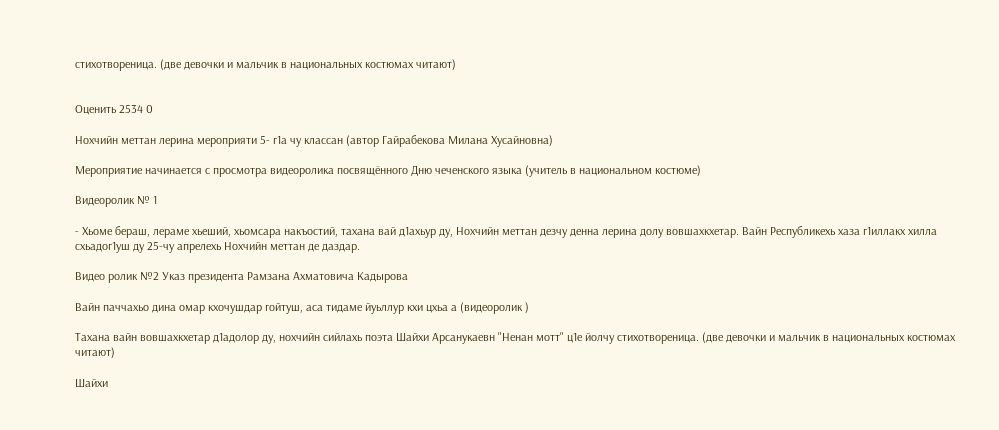стихотвореница. (две девочки и мальчик в национальных костюмах читают)


Оценить 2534 0

Нохчийн меттан лерина мероприяти 5- г1а чу классан (автор Гайрабекова Милана Хусайновна)

Мероприятие начинается с просмотра видеоролика посвящённого Дню чеченского языка (учитель в национальном костюме)

Видеоролик № 1

- Хьоме бераш, лераме хьеший, хьомсара накъостий, тахана вай д1ахьур ду, Нохчийн меттан дезчу денна лерина долу вовшахкхетар. Вайн Республикехь хаза г1иллакх хилла схьадог1уш ду 25-чу апрелехь Нохчийн меттан де даздар.

Видео ролик №2 Указ президента Рамзана Ахматовича Кадырова

Вайн паччахьо дина омар кхочушдар гойтуш, аса тидаме йуьллур кхи цхьа а (видеоролик )

Тахана вайн вовшахкхетар д1адолор ду, нохчийн сийлахь поэта Шайхи Арсанукаевн "Ненан мотт" ц1е йолчу стихотвореница. (две девочки и мальчик в национальных костюмах читают)

Шайхи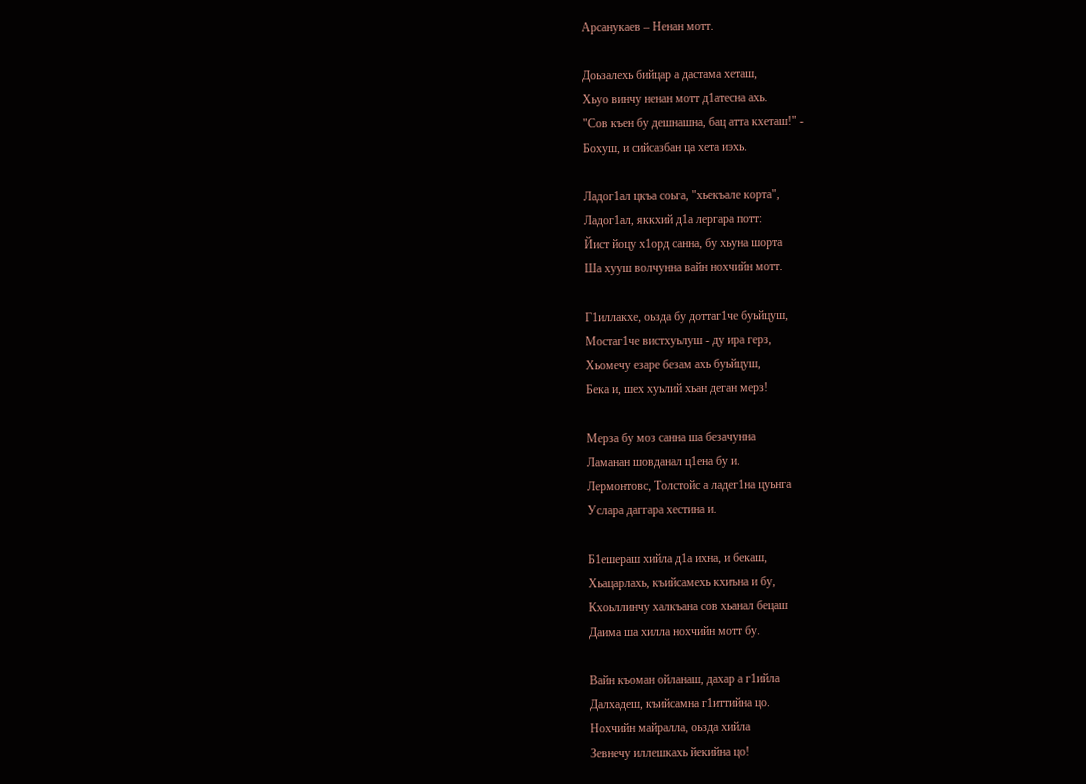Арсанукаев – Ненан мотт.

Доьзалехь бийцар а дастама хеташ,
Хьуо винчу ненан мотт д1атесна ахь.
"Сов къен бу дешнашна, бац атта кхеташ!" -
Бохуш, и сийсазбан ца хета иэхь.

Ладог1ал цкъа соьга, "хьекъале корта",
Ладог1ал, яккхий д1а лергара потт:
Йист йоцу х1орд санна, бу хьуна шорта
Ша хууш волчунна вайн нохчийн мотт.

Г1иллакхе, оьзда бу доттаг1че буьйцуш,
Мостаг1че вистхуьлуш - ду ира герз,
Хьомечу езаре безам ахь буьйцуш,
Бека и, шех хуьлий хьан деган мерз!

Мерза бу моз санна ша безачунна
Ламанан шовданал ц1ена бу и.
Лермонтовс, Толстойс а ладег1на цуьнга
Услара даггара хестина и.

Б1ешераш хийла д1а ихна, и бекаш,
Хьацарлахь, къийсамехь кхиъна и бу,
Кхоьллинчу халкъана сов хьанал бецаш
Даима ша хилла нохчийн мотт бу.

Вайн къоман ойланаш, дахар а г1ийла
Далхадеш, къийсамна г1иттийна цо.
Нохчийн майралла, оьзда хийла
Зевнечу иллешкахь йекийна цо!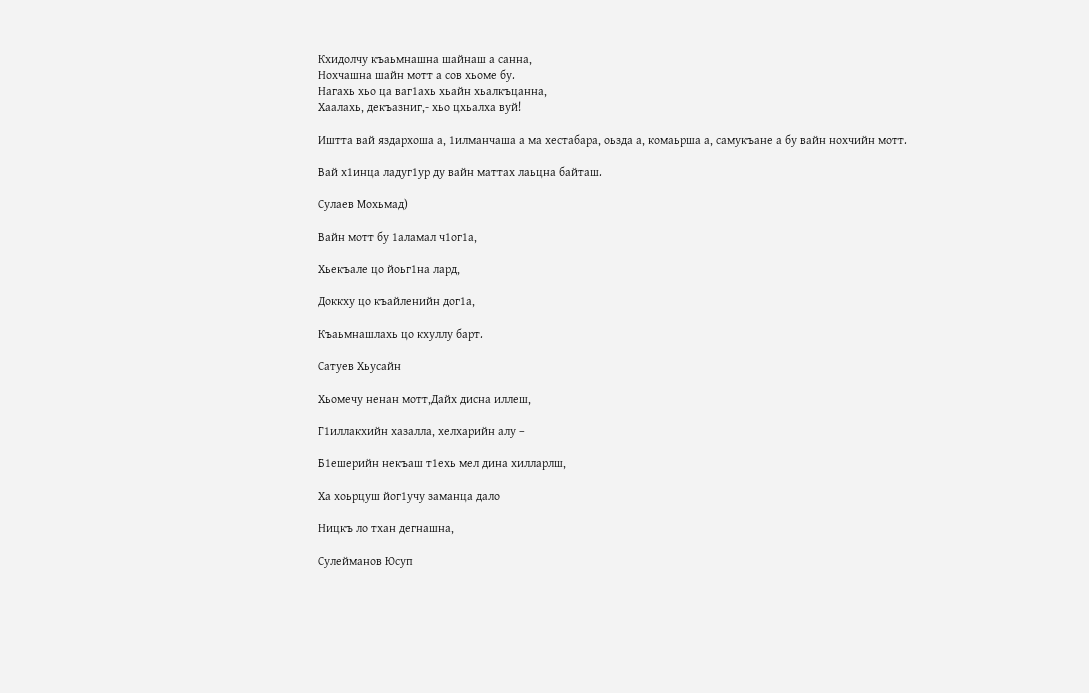Кхидолчу къаьмнашна шайнаш а санна,
Нохчашна шайн мотт а сов хьоме бу.
Нагахь хьо ца ваг1ахь хьайн хьалкъцанна,
Хаалахь, декъазниг,- хьо цхьалха вуй!

Иштта вай яздархоша а, 1илманчаша а ма хестабара, оьзда а, комаьрша а, самукъане а бу вайн нохчийн мотт.

Вай х1инца ладуг1ур ду вайн маттах лаьцна байташ.

Сулаев Мохьмад)

Вайн мотт бу 1аламал ч1ог1а,

Хьекъале цо йоьг1на лард,

Доккху цо къайленийн дог1а,

Къаьмнашлахь цо кхуллу барт.

Сатуев Хьусайн

Хьомечу ненан мотт,Дайх дисна иллеш,

Г1иллакхийн хазалла, хелхарийн алу –

Б1ешерийн некъаш т1ехь мел дина хилларлш,

Ха хоьрцуш йог1учу заманца дало

Ницкъ ло тхан дегнашна,

Сулейманов Юсуп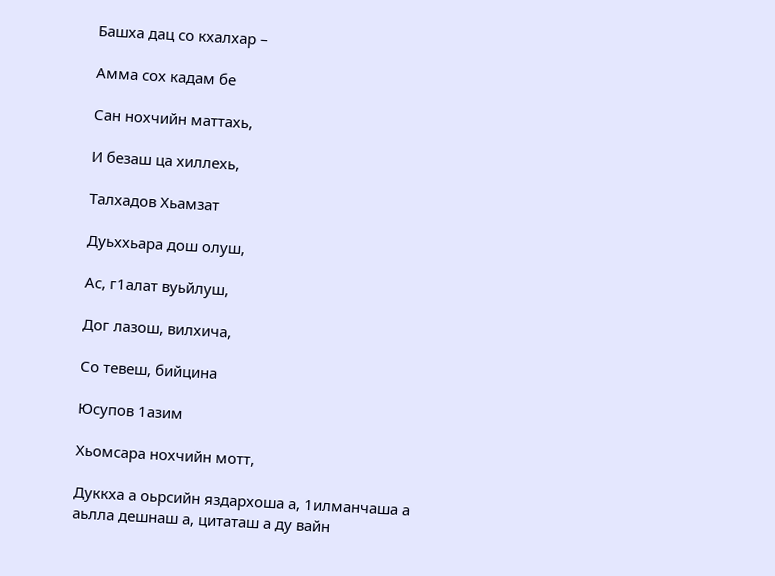Башха дац со кхалхар –

Амма сох кадам бе

Сан нохчийн маттахь,

И безаш ца хиллехь,

Талхадов Хьамзат

Дуьххьара дош олуш,

Ас, г1алат вуьйлуш,

Дог лазош, вилхича,

Со тевеш, бийцина

Юсупов 1азим

Хьомсара нохчийн мотт,

Дуккха а оьрсийн яздархоша а, 1илманчаша а аьлла дешнаш а, цитаташ а ду вайн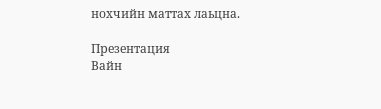нохчийн маттах лаьцна.

Презентация
Вайн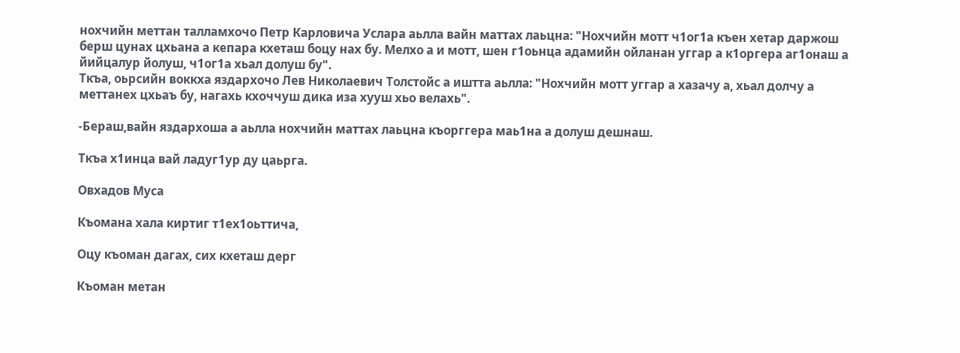нохчийн меттан талламхочо Петр Карловича Услара аьлла вайн маттах лаьцна: "Нохчийн мотт ч1ог1а къен хетар даржош берш цунах цхьана а кепара кхеташ боцу нах бу. Мелхо а и мотт, шен г1оьнца адамийн ойланан уггар а к1оргера аг1онаш а йийцалур йолуш, ч1ог1а хьал долуш бу".
Ткъа, оьрсийн воккха яздархочо Лев Николаевич Толстойс а иштта аьлла: "Нохчийн мотт уггар а хазачу а, хьал долчу а меттанех цхьаъ бу, нагахь кхоччуш дика иза хууш хьо велахь".

-Бераш,вайн яздархоша а аьлла нохчийн маттах лаьцна къорггера маь1на а долуш дешнаш.

Ткъа х1инца вай ладуг1ур ду цаьрга.

Овхадов Муса

Къомана хала киртиг т1ех1оьттича,

Оцу къоман дагах, сих кхеташ дерг

Къоман метан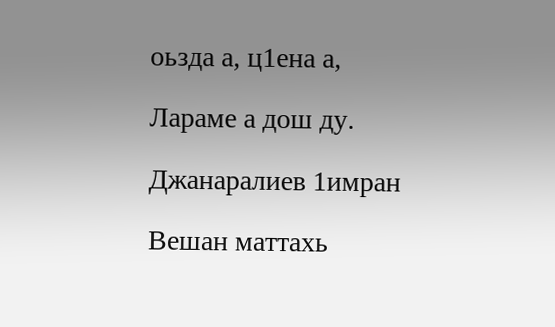оьзда а, ц1ена а,

Лараме а дош ду.

Джанаралиев 1имран

Вешан маттахь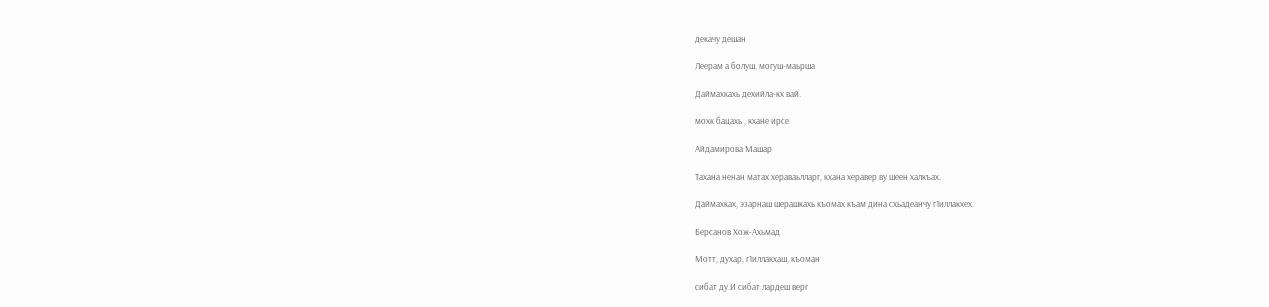декачу дешан

Леерам а болуш, могуш-маьрша

Даймахкахь дехийла-кх вай.

мохк бацахь , кхане ирсе

Айдамирова Машар

Тахана ненан матах хераваьлларг, кхана херавер ву шеен халкъах.

Даймахках, эзарнаш шерашкахь къомах къам дина схьадеанчу г1иллакхех.

Берсанов Хож-Ахьмад

Мотт, духар, г1иллакхаш, къоман

сибат ду.И сибат лардеш верг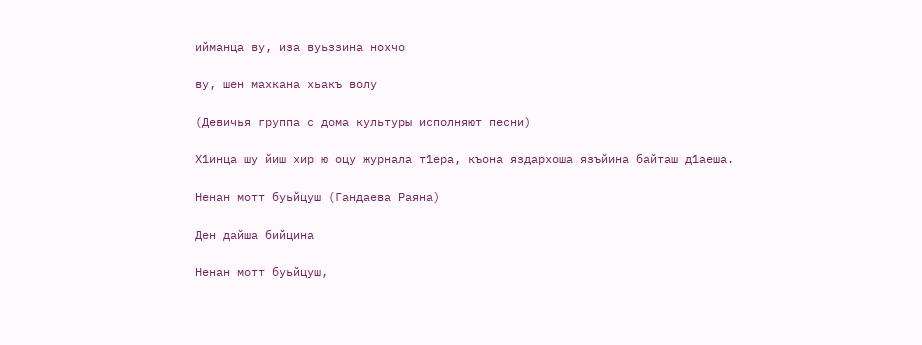ийманца ву, иза вуьззина нохчо

ву, шен махкана хьакъ волу

(Девичья группа с дома культуры исполняют песни)

Х1инца шу йиш хир ю оцу журнала т1ера, къона яздархоша язъйина байташ д1аеша.

Ненан мотт буьйцуш (Гандаева Раяна)

Ден дайша бийцина

Ненан мотт буьйцуш,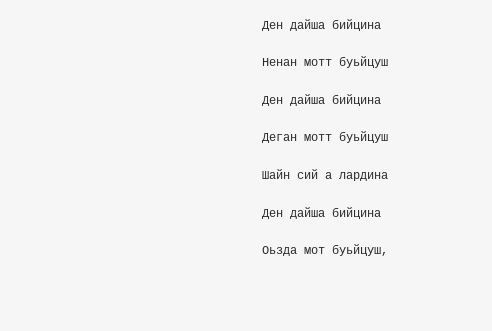Ден дайша бийцина

Ненан мотт буьйцуш

Ден дайша бийцина

Деган мотт буьйцуш

Шайн сий а лардина

Ден дайша бийцина

Оьзда мот буьйцуш,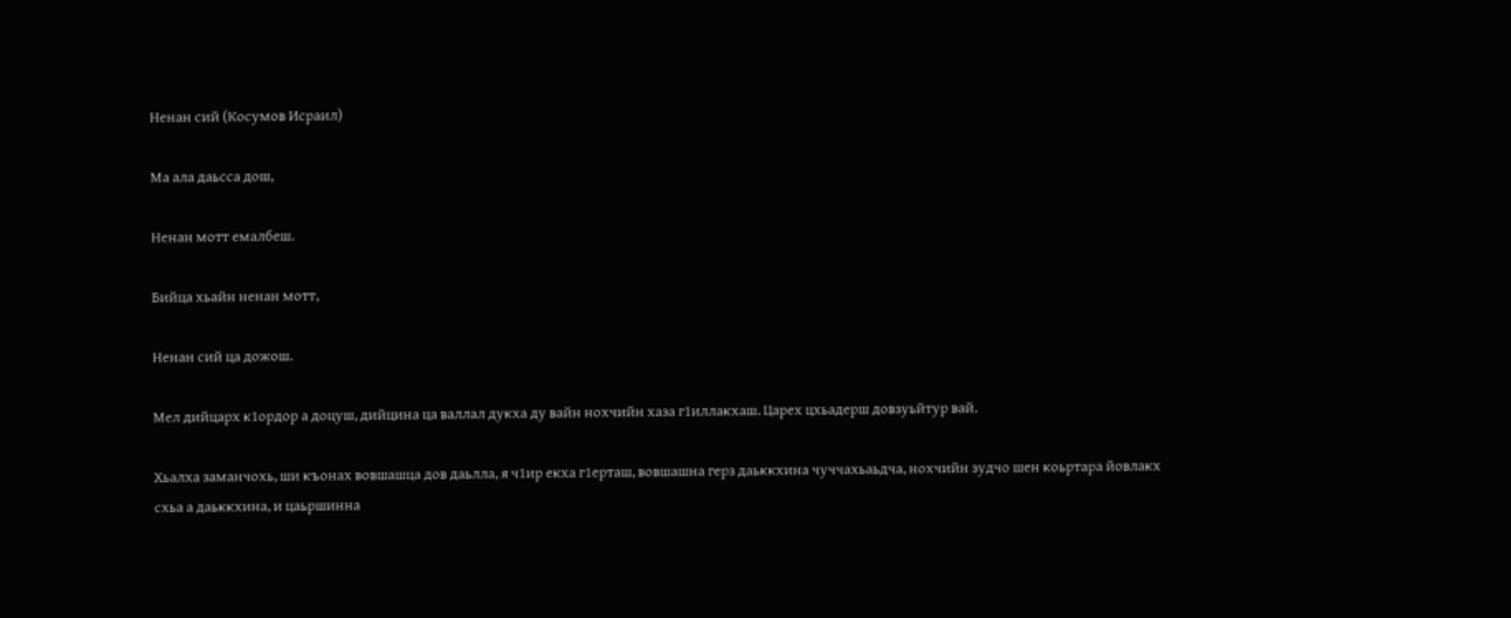Ненан сий (Косумов Исраил)

Ма ала даьсса дош,

Ненан мотт емалбеш.

Бийца хьайн ненан мотт,

Ненан сий ца дожош.

Мел дийцарх к1ордор а доцуш, дийцина ца валлал дукха ду вайн нохчийн хаза г1иллакхаш. Царех цхьадерш довзуьйтур вай.

Хьалха заманчохь, ши къонах вовшашца дов даьлла, я ч1ир екха г1ерташ, вовшашна герз даьккхина чуччахьаьдча, нохчийн зудчо шен коьртара йовлакх схьа а даьккхина, и цаьршинна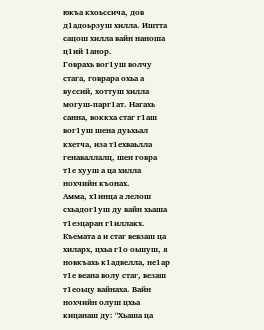юкъа кхоьссича, дов д1адоьрзуш хилла. Иштта сацош хилла вайн наноша ц1ий 1анор.
Говрахь вог1уш волчу стага, говрара охьа а вуссий, хоттуш хилла могуш-парг1ат. Нагахь санна, воккха стаг г1аш вог1уш шена дуьхьал кхетча, иза т1ехваьлла генаваллалц, шен говра т1е хууш а ца хилла нохчийн къонах.
Амма, х1инца а лелош схьадог1уш ду вайн хьаша т1еэцаран г1иллакх. Къемата а и стаг вевзаш ца хиларх, цхьа г1о оьшуш, я новкъахь к1адвелла, не1ар т1е веана волу стаг, везаш т1еоьцу вайнаха. Вайн нохчийн олуш цхьа кицанаш ду: "Хьаша ца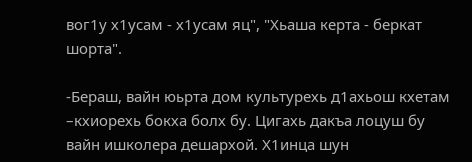вог1у х1усам - х1усам яц", "Хьаша керта - беркат шорта".

-Бераш, вайн юьрта дом культурехь д1ахьош кхетам –кхиорехь бокха болх бу. Цигахь дакъа лоцуш бу вайн ишколера дешархой. Х1инца шун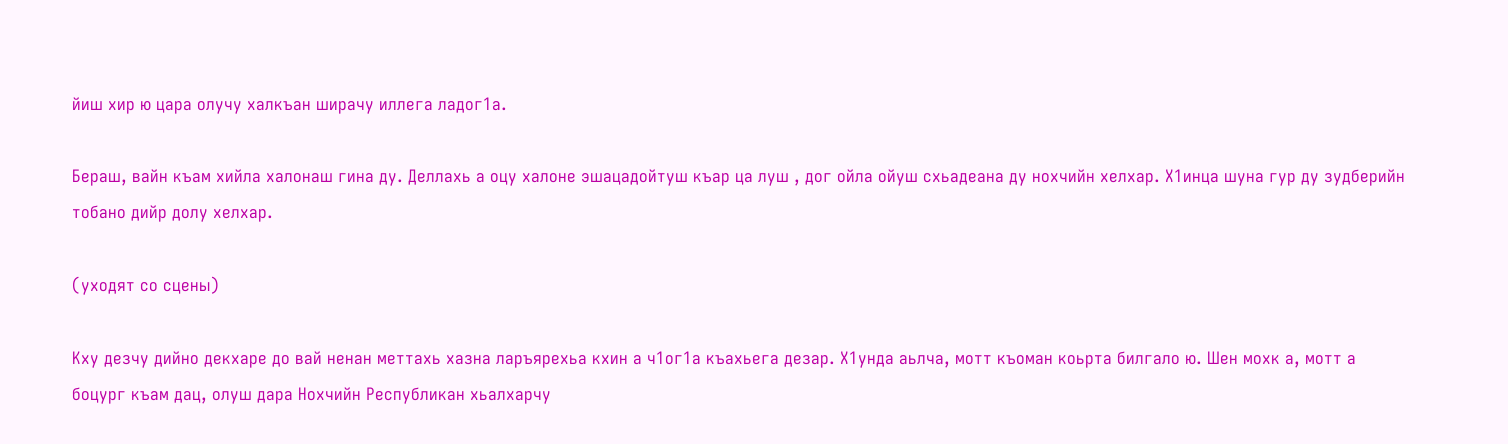йиш хир ю цара олучу халкъан ширачу иллега ладог1а.

Бераш, вайн къам хийла халонаш гина ду. Деллахь а оцу халоне эшацадойтуш къар ца луш , дог ойла ойуш схьадеана ду нохчийн хелхар. Х1инца шуна гур ду зудберийн тобано дийр долу хелхар.

(уходят со сцены)

Кху дезчу дийно декхаре до вай ненан меттахь хазна ларъярехьа кхин а ч1ог1а къахьега дезар. Х1унда аьлча, мотт къоман коьрта билгало ю. Шен мохк а, мотт а боцург къам дац, олуш дара Нохчийн Республикан хьалхарчу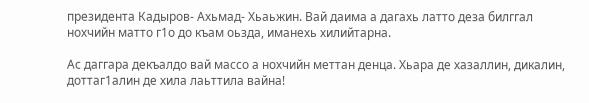президента Кадыров- Ахьмад- Хьаьжин. Вай даима а дагахь латто деза билггал нохчийн матто г1о до къам оьзда, иманехь хилийтарна.

Ас даггара декъалдо вай массо а нохчийн меттан денца. Хьара де хазаллин, дикалин, доттаг1алин де хила лаьттила вайна!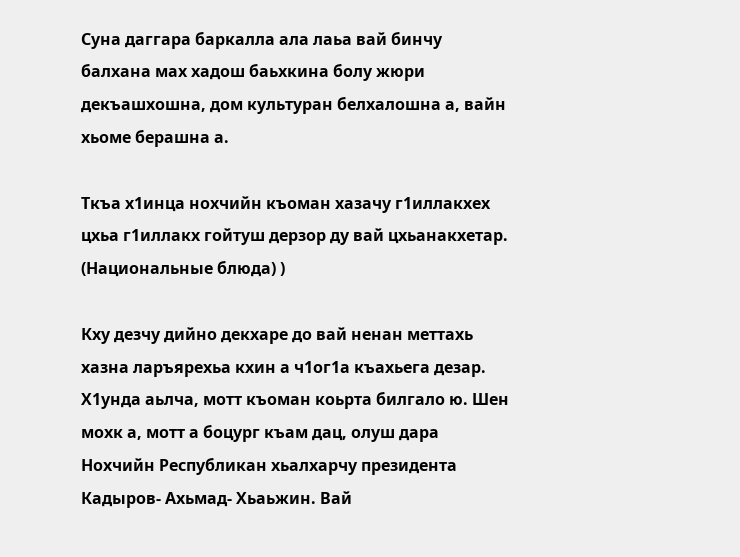Суна даггара баркалла ала лаьа вай бинчу балхана мах хадош баьхкина болу жюри декъашхошна, дом культуран белхалошна а, вайн хьоме берашна а.

Ткъа х1инца нохчийн къоман хазачу г1иллакхех цхьа г1иллакх гойтуш дерзор ду вай цхьанакхетар. (Национальные блюда) )

Кху дезчу дийно декхаре до вай ненан меттахь хазна ларъярехьа кхин а ч1ог1а къахьега дезар. Х1унда аьлча, мотт къоман коьрта билгало ю. Шен мохк а, мотт а боцург къам дац, олуш дара Нохчийн Республикан хьалхарчу президента Кадыров- Ахьмад- Хьаьжин. Вай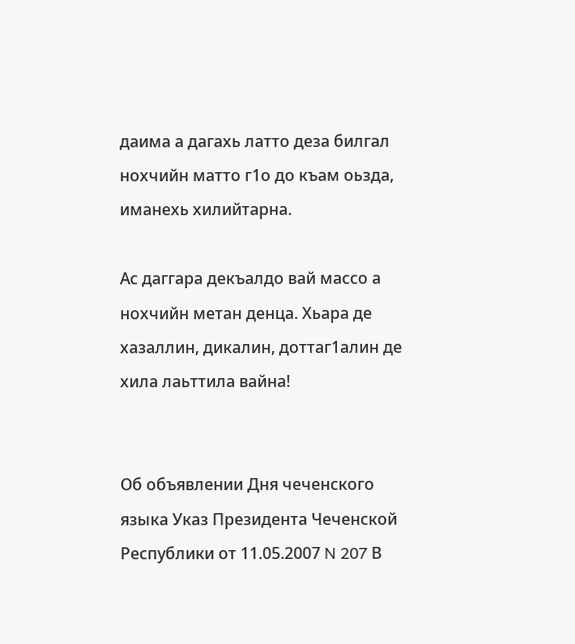даима а дагахь латто деза билгал нохчийн матто г1о до къам оьзда, иманехь хилийтарна.

Ас даггара декъалдо вай массо а нохчийн метан денца. Хьара де хазаллин, дикалин, доттаг1алин де хила лаьттила вайна!


Об объявлении Дня чеченского языка Указ Президента Чеченской Республики от 11.05.2007 N 207 В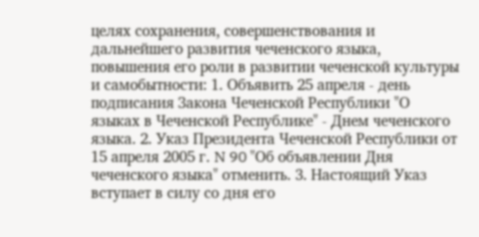целях сохранения, совершенствования и дальнейшего развития чеченского языка, повышения его роли в развитии чеченской культуры и самобытности: 1. Объявить 25 апреля - день подписания Закона Чеченской Республики "О языках в Чеченской Республике" - Днем чеченского языка. 2. Указ Президента Чеченской Республики от 15 апреля 2005 г. N 90 "Об объявлении Дня чеченского языка" отменить. 3. Настоящий Указ вступает в силу со дня его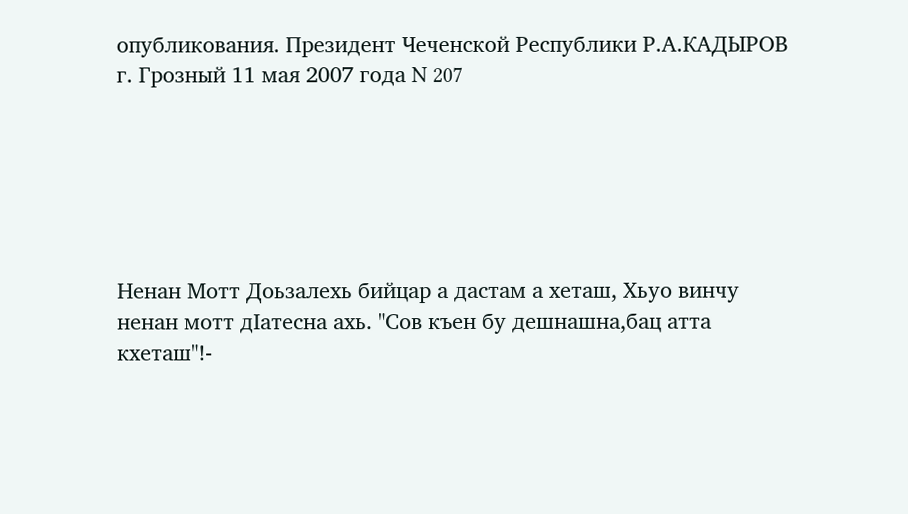опубликования. Президент Чеченской Республики Р.А.КАДЫРОВ г. Грозный 11 мая 2007 года N 207






Ненан Мотт Доьзалехь бийцар а дастам а хеташ, Хьуо винчу ненан мотт дIатесна ахь. "Сов къен бу дешнашна,бац атта кхеташ"!-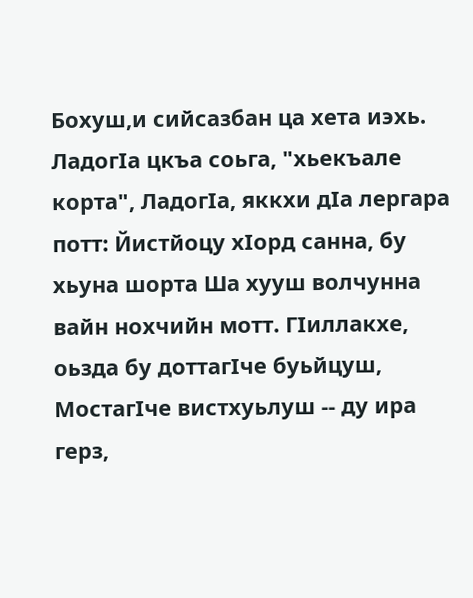Бохуш,и сийсазбан ца хета иэхь. ЛадогIа цкъа соьга, "хьекъале корта", ЛадогIа, яккхи дIа лергара потт: Йистйоцу хIорд санна, бу хьуна шорта Ша хууш волчунна вайн нохчийн мотт. ГIиллакхе, оьзда бу доттагIче буьйцуш, МостагIче вистхуьлуш -- ду ира герз,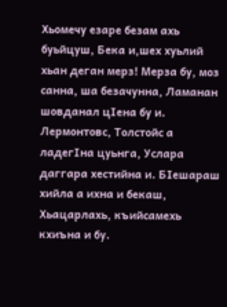Хьомечу езаре безам ахь буьйцуш, Бека и,шех хуьлий хьан деган мерз! Мерза бу, моз санна, ша безачунна, Ламанан шовданал цIена бу и. Лермонтовс, Толстойс а ладегIна цуьнга, Услара даггара хестийна и. БIешараш хийла а ихна и бекаш, Хьацарлахь, къийсамехь кхиъна и бу.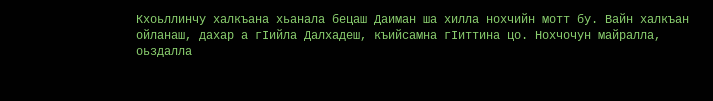Кхоьллинчу халкъана хьанала бецаш Даиман ша хилла нохчийн мотт бу. Вайн халкъан ойланаш, дахар а гIийла Далхадеш, къийсамна гIиттина цо. Нохчочун майралла, оьздалла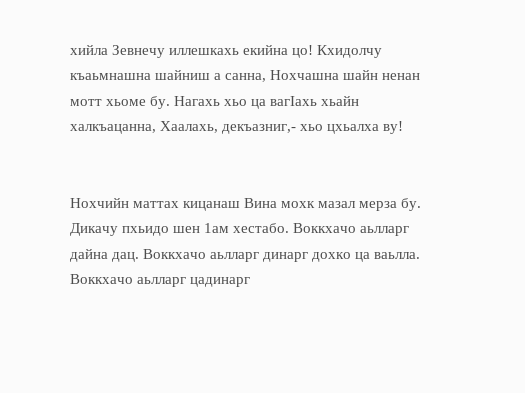хийла Зевнечу иллешкахь екийна цо! Кхидолчу къаьмнашна шайниш а санна, Нохчашна шайн ненан мотт хьоме бу. Нагахь хьо ца вагIахь хьайн халкъацанна, Хаалахь, декъазниг,- хьо цхьалха ву!


Нохчийн маттах кицанаш Вина мохк мазал мерза бу. Дикачу пхьидо шен 1ам хестабо. Воккхачо аьлларг дайна дац. Воккхачо аьлларг динарг дохко ца ваьлла. Воккхачо аьлларг цадинарг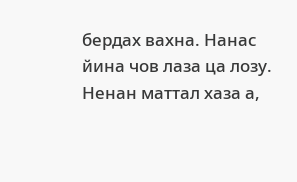бердах вахна. Нанас йина чов лаза ца лозу. Ненан маттал хаза а,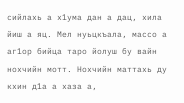сийлахь а х1ума дан а дац, хила йиш а яц. Мел нуьцкъала, массо а аг1ор бийца таро йолуш бу вайн нохчийн мотт. Нохчийн маттахь ду кхин д1а а хаза а,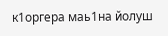к1оргера маь1на йолуш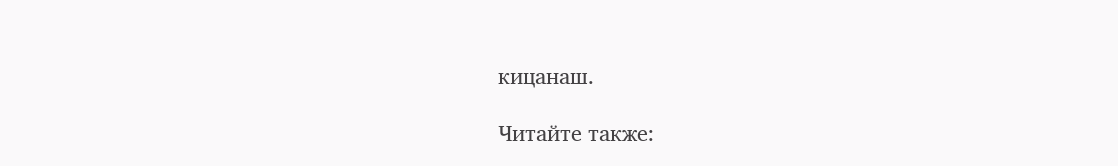кицанаш.

Читайте также: